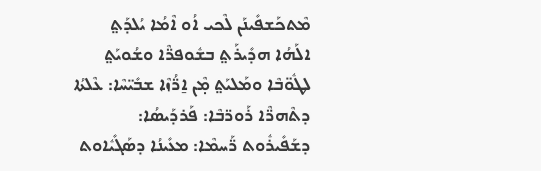ܡܶܬܟܰܫܦܺܝܢܰܢ ܠܶܟܝ ܐܳܘ ܐܶܡܳܐ ܝܳܠܕܰܬ݀ ܐܠܰܗܳܐ ܗܕܺܝܪܰܬ݀ ܒܫܽܘܦܪ̈ܶܐ ܘܫܳܘܝܰܬ݀ ܠܛܽܘ̈ܒܶܐ ܘܡܰܠܝܰܬ݀ ܡ̣ܶܢ ܐ̱ܪ̈ܳܙܶܐ ܫܒܺܝ̈ܚܶܐ: ܥܶܠܬܳܐ ܕܬܶܗܪ̈ܶܐ ܪܰܘܪ̈ܒܶܐ: ܦܰܪܕܰܝܣܳܐ: ܕܫܰܦܺܝܪܽܘܬ ܪ̈ܰܚܡܶܐ: ܡܥܺܝܢܳܐ ܕܣܰܓܺܝܽܐܘܬ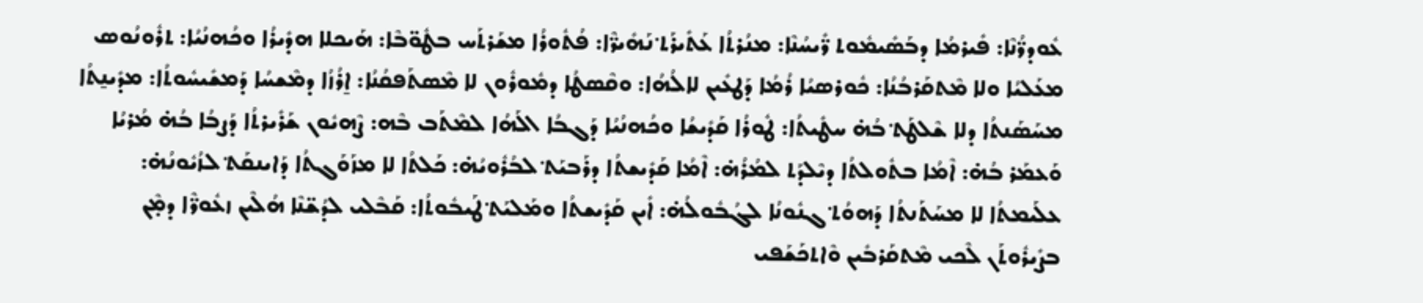ܥܽܘܕܪ̈ܳܢܶܐ: ܦܺܝܪܡܳܐ ܕܒܰܣܺܝܡܽܘܬ ܪ̈ܺܝܚܳܢܶܐ: ܡܢܳܪܬܳܐ ܥܰܬܺܝܪܰܬ݀ ܢܰܗܺܝܪ̈ܶܐ: ܦܳܬܽܘܪܳܐ ܡܫܰܪܬܰܚ ܒܛܽܘ̈ܒܶܐ: ܗܰܝܟܠܐ ܗܕܺܝܪܳܐ ܘܟܳܗܢܳܝܳܐ: ܬܪܽܘܢܳܘܣ ܡܥܰܠܝܳܐ ܘܠܐ ܡܶܬܩܰܪܒܳܢܳܐ: ܟܽܘܪܣܝܳܐ ܪܳܡܳܐ ܕܰܛܥܺܝܢ ܠܐܠܳܗܳܐ: ܘܩܶܣܛܳܐ ܕܡܽܘܪܽܘܢ ܠܐ ܡܶܣܬܰܦܩܳܢܳܐ: ܐ̱ܪܳܙܳܐ ܕܡܶܫܚܳܐ ܕܰܡܫܺܝܚܽܘܬܳܐ: ܡܕܺܝܢ̱ܬܳܐ ܡܚܰܣܰܢܬܳܐ ܕܠܐ ܫܶܠܛܰܬ݀ ܒܳܗ̇ ܚܛܺܝܬܳܐ: ܛܽܘܪܳܐ ܩܰܕܺܝܫܳܐ ܘܟܳܗܢܳܝܳܐ ܕܰܓܒܳܐ ܐܠܰܗܳܐ ܠܡܶܬܰܒ ܒܶܗ: ܨܶܗܝܽܘܢ ܫܰܪܺܝܪܬܳܐ ܕܰܨܒܳܐ ܒܳܗ̇ ܡܳܪܝܳܐ ܘܰܥܡܰܪ ܒܳܗ̇: ܐܶܡܳܐ ܒܬܽܘܠܬܳܐ ܕܝܶܠܕܰܬ ܠܡܳܪܳܗ̇: ܐܶܡܳܐ ܩܰܕܺܝܫܬܳܐ ܕܪܰܒܝܰܬ݀ ܠܒܳܪܽܘܝܳܗ̇: ܟܰܠܬܳܐ ܠܐ ܡܙܰܘܰܓܬܳܐ ܕܰܐܝܢܩܰܬ݀ ܠܙܳܝܽܘܢܳܗ̇: ܥܠܰܝܡܬܳܐ ܠܐ ܡܚܰܬܰܢܬܳܐ ܕܰܗܘܳܬ݀ ܓܢܽܘܢܳܐ ܠܓܳܒܽܘܠܳܗ̇: ܐܺܝܢ ܩܰܕܺܝܫܬܳܐ ܘܡܰܠܝܰܬ݀ ܛܰܝܒܽܘܬܳܐ: ܩܰܒܶܠܝ ܠܕܳܫ̈ܢܶܐ ܗܳܠܶܝܢ ܙܥܽܘܪ̈ܶܐ ܕܡ̣ܶܢ ܒܨܺܝܪܽܘܬܰܢ ܠܶܟܝ ܡܶܬܩܰܪܒܺܝܢ ܘܶܐܬܟܰܫܰܦܝ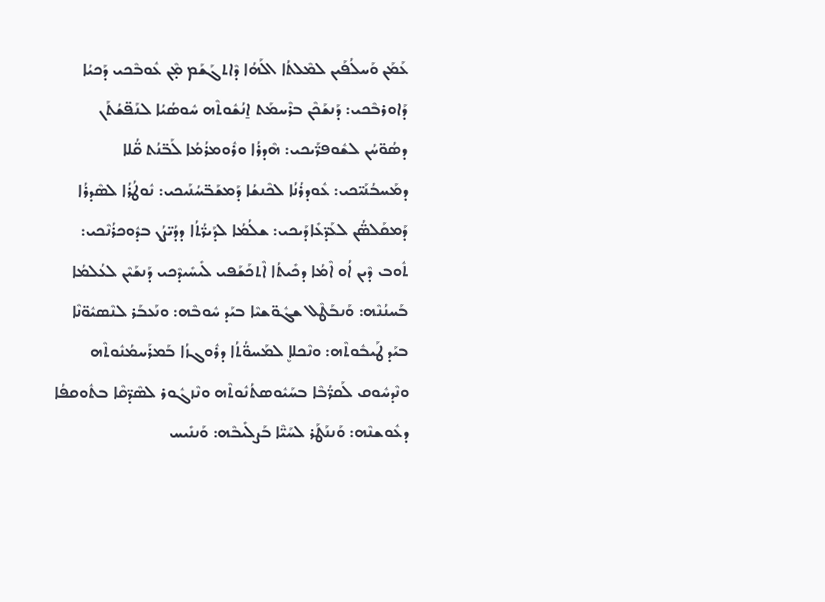ܥܰܡܰܢ ܘܰܚܠܳܦܰܝܢ ܠܡܶܠܬܳܐ ܐܠܰܗܳܐ ܕܶܐܬܓܰܫܰܡ ܡ̣ܶܢ ܥܽܘܒܶܟܝ ܕܰܟܝܳܐ ܕܰܐܘܪܒܶܟܝ: ܕܰܢܫܰܟܶܢ ܒܪܶܚܡܰܬ ܐ̱ܢܳܫܽܘܬܶܗ ܚܽܘܣܳܝܳܐ ܠܢܰܦ̈ܫܳܬܰܢ ܕܣܳܘ̈ܚܳܢ ܠܫܽܘܦܪ̈ܰܝܟܝ: ܗܶܕܪܳܐ ܘܪܽܘܡܪܳܡܳܐ ܠܰܒ̈ܢܳܬ ܩ̈ܳܠܐ ܕܡܰܚܒܳܢܰܝ̈ܟܝ: ܥܽܘܕܪܳܢܳܐ ܠܟܶܢܫܳܐ ܕܰܡܫܰܒ̈ܚܳܢܰܝܟܝ: ܢܽܘܛܳܪܳܐ ܠܣܶܕܪܳܐ ܕܰܡܩܰܠܣ̈ܳܢ ܠܥܰܕ̈ܥܺܐܕܰܝܟܝ: ܫܠܳܡܳܐ ܠܕܰܝܪ̈ܳܬܳܐ ܕܕܳܝ̈ܨܳܢ ܒܕܽܘܟܪܳܢܶܟܝ: ܬܽܘܒ ܕܶܝܢ ܐܳܘ ܐܶܡܳܐ ܕܟܺܝܬܳܐ ܐܶܬܟܰܫܰܦܝ ܠܺܝܚܺܝܕܶܟܝ ܕܰܢܫܰܝܶܢ ܠܥܳܠܡܳܐ ܒܰܚܢܳܢܶܗ: ܘܰܢܒܰܛܶܠ ܫܓܽܘ̈ܫܝܶܐ ܒܝܰܕ ܚܽܘܒܶܗ: ܘܢܰܥܒܰܪ ܠܢܶܣܝܽܘ̈ܢܶܐ ܒܝܰܕ ܛܰܝܒܽܘܬܶܗ: ܘܢܶܟܠܐܷ ܠܡܰܚܘ̈ܳܬܳܐ ܕܪܽܘܓܙܳܐ ܒܰܡܪܰܚܡܳܢܽܘܬܶܗ ܘܢܶܕܚܽܘܩ ܠܰܩܪ̈ܳܒܶܐ ܒܚܰܝܽܘܣܬܳܢܽܘܬܶܗ ܘܢܶܙܓܽܘܪ ܠܣܶܕ̈ܩܶܐ ܒܬܽܘܩܦܳܐ ܕܥܽܘܫܢܶܗ: ܘܰܢܢܰܛܰܪ ܠܚܰܝ̈ܶܐ ܒܰܨܠܺܝܒܶܗ: ܘܰܢܢܺܝܚ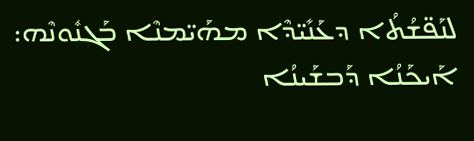ܠܢܰܦ̈ܫܳܬܳܐ ܕܥܰܢܺܝ̈ܕܶܐ ܡܗܰܝ̈ܡܢܶܐ ܒܰܓܢܽܘܢܶܗ: ܐܰܝܟܰܢܳܐ ܕܰܒܫܰܝܢܳܐ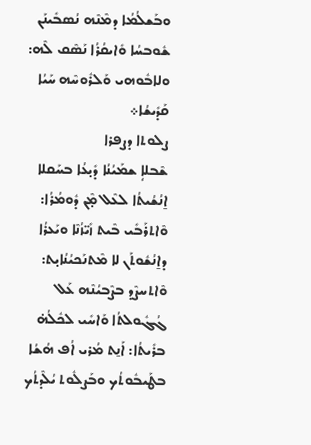ܘܒܰܫܠܳܡܳܐ ܕܡܶܢܶܗ ܢܳܣܒܺܝܢܰܢ ܫܽܘܒܚܳܐ ܘܺܐܝܩܳܪܳܐ ܢܰܣܶܩ ܠܶܗ: ܘܠܐܒܽܘܗܝ ܘܰܠܪܽܘܚܶܗ ܚܰܝܳܐ ܩܰܕܺܝܫܳܐ܀
ܨܠܘܬܐ ܕܨܦܪܐ
ܫܶܒܠܐܴ ܫܡܰܝܳܢܳܐ ܕܺܝ̣ܥܳܐ ܒܚܰܩܠܐ ܐ̱ܢܳܫܳܝܬܳܐ ܠܥܶܠ ܡ̣ܶܢ ܕܽܘܡܳܪܳܐ: ܘܶܐܬܪܰܒܺܝ ܒܶܝܬ ܙܺܝ̈ܙܳܢܶܐ ܘܝܰܥܪܳܐ ܕܐ̱ܢܳܫܽܘܬܰܢ ܠܐ ܡܶܬܢܰܟܝܳܢܳܐܝ̣ܬ: ܘܶܐܬܚܨܶܕ ܒܨܶܒܝܳܢܶܗ ܥܰܠ ܓܳܓܽܘܠܬܳܐ ܘܰܐܚܺܝ ܠܟܽܠܳܗ̇ ܒܪܺܝܬܳܐ: ܐܰܢ̱ܬ ܡܳܪܝ ܐܳܦ ܗܳܫܳܐ ܒܛܰܝܒܽܘܬܳܟ ܘܒܰܨܠܽܘܬ ܝܳܠܶܕܬܳܟ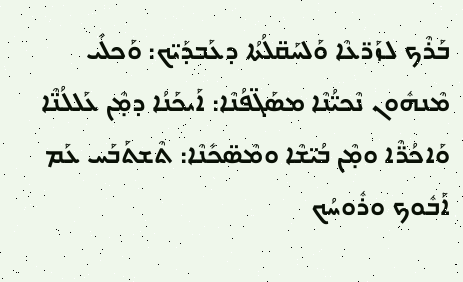ܒܰܪܶܟ ܠܙܰܪ̈ܥܶܐ ܘܰܠܚܰܩ̈ܠܳܬܳܐ ܕܥܰܒܕܰܝ̈ܟ: ܘܰܟܠܺܝ ܡܶܢܗܽܘܢ ܢܶܟܝ̈ܳܢܶܐ ܡܣܰܓ̈ܦܳܢܶܐ: ܐܰܝܟܰܢܳܐ ܕܡ̣ܶܢ ܥܰܠܠܳܢ̈ܶܐ ܘܰܐܟܳܪ̈ܶܐ ܘܡ̣ܶܢ ܒܳܝ̈ܫܶܐ ܘܡܶܣ̈ܟܺܢܶܐ: ܬܶܫܬܰܒܰܚ ܥܰܡ ܐܰܒܽܘܟ ܘܪܽܘܚܳܟ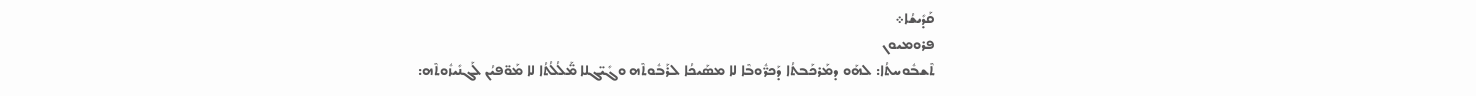ܩܰܕܺܝܫܳܐ܀
ܦܪܘܡܝܘܢ
ܬܶܫܒܽܘܚܬܳܐ: ܠܗܰܘ ܕܡܰܪܟܰܒܬܳܐ ܕܰܟܪ̈ܽܘܒܶܐ ܠܐ ܡܣܰܝܟܳܐ ܠܪܰܒܽܘܬܶܗ ܘܓܺܝ̈ܓܠܐ ܡ̈ܰܠܳܠܳܬܳܐ ܠܐ ܡܰܘ̈ܦܝܳܢ ܠܰܓܢܺܝܙܽܘܬܶܗ: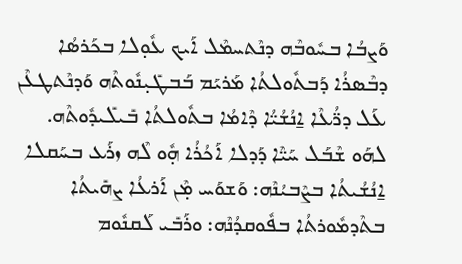ܘܰܨܒܳܐ ܒܚܽܘܒܶܗ ܕܢܶܬܚܡܶܠ ܐܰܝܟ ܥܽܘ̣ܠܐ ܒܟܰܪܣܳܐ ܕܒܶܣܪܳܐ ܕܰܒܬܽܘܠܬܳܐ ܡܰܪܝܰܡ ܒܰܒܛܺܝ̣ܢܽܘܬܶܗ ܘܰܕܢܶܬܛܥܶܢ ܥܰܠ ܕܪ̈ܳܥܶܐ ܐ̱ܢܳܫܳܝ̈ܳܐ ܕܶܐܡܳܐ ܒܬܽܘܠܬܳܐ ܒܺܝܠܺܝܕܽܘܬܶܗ. ܠܗܰܘ ܫܶܒܰܠ ܚܰܝ̈ܶܐ ܕܰܕܠܐ ܐܰܟܳܪܳܐ ܗ̣ܽܘ ܠܶܗ ܙܪܰܥ ܒܚܰܩܠܐ ܐ̱ܢܳܫܳܝܬܳܐ ܒܨܶܒܝܳܢܶܗ: ܘܰܫܘܰܚ ܡ̣ܶܢ ܐܰܪܥܳܐ ܨܗܺܝܬܳܐ ܒܬܶܕܡܽܘܪܬܳܐ ܒܦܽܘܩܕܳܢܶܗ: ܘܪܰܒܺܝ ܠܰܩܢܽܘܡ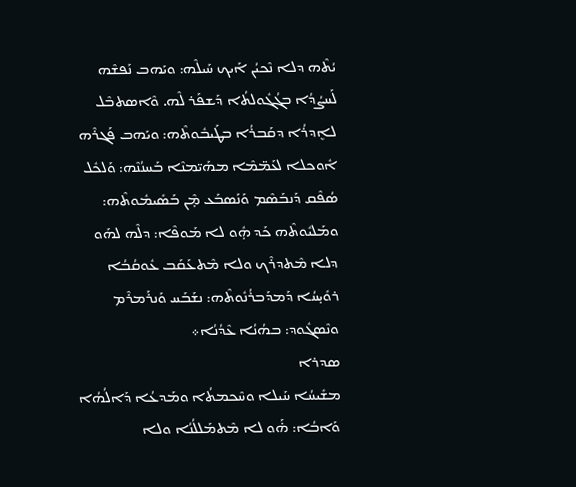ܝܳܬܶܗ ܕܠܐ ܢܶܟܝܳܢ ܐܰܝܟ ܚܰܝܠܶܗ: ܘܝܰܗܒ ܢܰܦܫܶܗ ܠܰܚܨܳܕܳܐ ܒܓܳܓܽܘܠܬܳܐ ܕܰܫܦܰܪ ܠܶܗ. ܘܶܐܣܬܒܶܠ ܠܐܷܕܪܳܐ ܕܩܰܒܪܳܐ ܒܛܰܝܒܽܘܬܶܗ: ܘܝܰܗܒ ܦܰܓܪܶܗ ܐܽܘܟܠܐ ܠܥܰܡ̈ܡܶܐ ܡܗܰܝ̈ܡܢܶܐ ܒܰܚܢܳܢܶܗ: ܘܰܠܟܽܠ ܣܳܦܶܩ ܕܰܢܒܰܣܶܡ ܘܰܢܰܣܒܰܥ ܡ̣ܶܢ ܒܰܣܺܝܡܽܘܬܶܗ: ܘܡܰܠܝܽܘܬܶܗ ܟܰܕ ܗ̣ܽܘ ܠܐ ܡܰܘܦܶܐ: ܕܠܶܗ ܠܗܰܘ ܕܠܐ ܡܶܬܕܪܶܟ ܘܠܐ ܡܶܬܥܰܩܰܒ ܥܽܘܩܳܒܳܐ ܪܘܺܝ̣ܚܳܐ ܕܰܡܕܰܒܪܳܢܽܘܬܶܗ: ܢܫܰܒܰܚ ܘܰܢܪܰܡܪܶܡ ܘܢܶܣܓܽܘܕ: ܒܗܳܢܳܐ ܥܶܕܳܢܳܐ܀
ܣܕܪܐ
ܡܫܺܝܚܳܐ ܚܰܝܠܐ ܘܚܶܟܡܬܳܐ ܘܡܰܕܥܳܐ ܕܰܐܠܳܗܳܐ ܘܰܐܒܳܐ: ܗ̇ܰܘ ܠܐ ܡܶܬܡܰܠܠܳܢܳܐ ܘܠܐ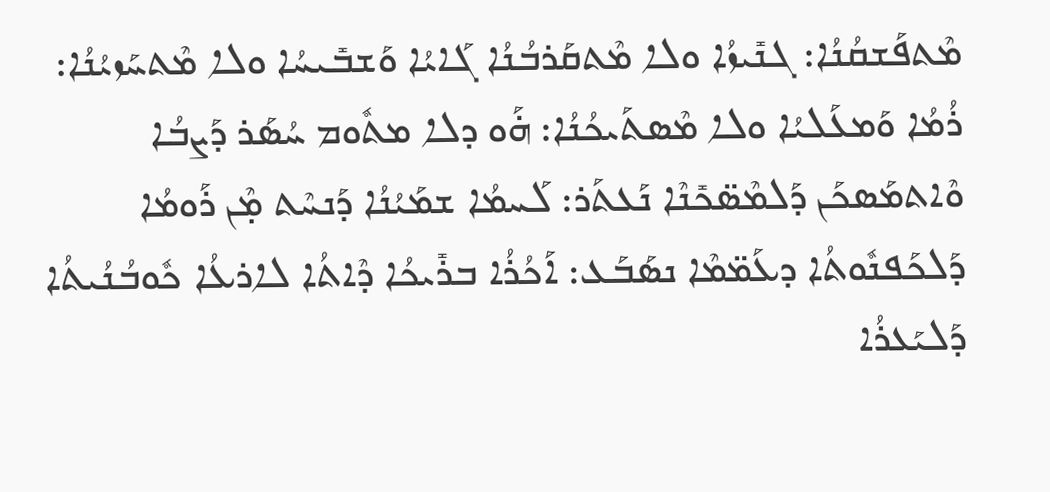ܡܶܬܦܰܫܩܳܢܳܐ: ܓܢܺܝܙܳܐ ܘܠܐ ܡܶܬܩܰܪܒܳܢܳܐ ܓܰܐܝܳܐ ܘܰܫܒܺܝܚܳܐ ܘܠܐ ܡܶܬܚܰܙܝܳܢܳܐ: ܪܳܡܳܐ ܘܰܡܥܰܠܝܳܐ ܘܠܐ ܡܶܣܬܰܝܟܳܢܳܐ: ܗ̇ܰܘ ܕܠܐ ܡܬܽܘܡ ܚܳܣܰܪ ܕܰܨܒܳܐ ܘܶܐܬܡܰܣܟܰܢ ܕܰܠܡܶܣ̈ܟܺܢܶܐ ܢܰܥܬܰܪ: ܠܰܚܡܳܐ ܫܡܰܝܳܢܳܐ ܕܰܢܚܶܬ ܡ̣ܶܢ ܪܰܘܡܳܐ ܕܰܠܟܰܦܢܽܘܬܳܐ ܕܥܰܡ̈ܡܶܐ ܢܣܰܒܰܥ: ܐܰܟܳܪܳܐ ܒܪܺܝܟܳܐ ܕܶܐܬܳܐ ܠܐܪܥܳܐ ܟܽܘܒܳܢܳܝܬܳܐ ܕܰܠܝܰܥܪܳܐ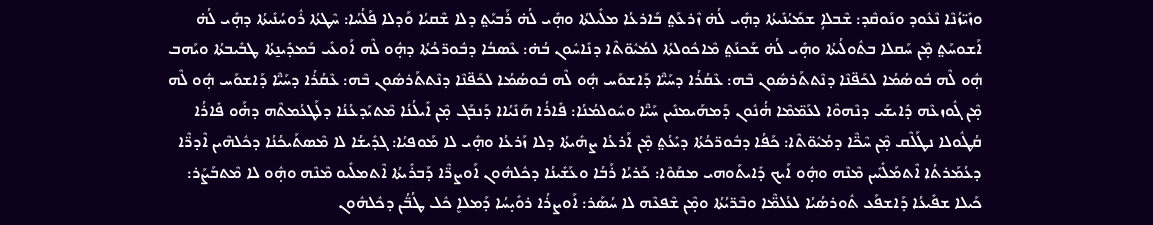ܘܙܺܝ̈ܙܳܢܶܐ ܢܶܥܽܘܕ ܘܢܰܘܩܶܕ: ܫܶܒܠܐܴ ܫܡܰܝܳܢܺܝܬܳܐ ܕܗ̣ܺܝ ܠܳܗ̇ ܙܶܪܥܰܬ݀ ܒܰܐܪܥܳܐ ܡܠܺܝܠܬܳܐ ܘܗ̣ܺܝ ܠܳܗ̇ ܪܰܒܝܰܬ݀ ܕܠܐ ܫܶܩܝܳܐ ܘܰܕܠܐ ܦܰܠܳܚܳܐ: ܚܶܛܬܳܐ ܪܽܘܚܳܢܺܝܬܳܐ ܕܗ̣ܺܝ ܠܳܗ̇ ܐܰܫܘܚܰܬ݀ ܡ̣ܶܢ ܚܰܩܠܐ ܒܬܽܘܠܳܝܬܳܐ ܘܗ̣ܺܝ ܠܳܗ̇ ܫܰܟܢܰܬ݀ ܡܶܐܟܽܘܠܬܳܐ ܠܡܳܝܽܘ̈ܬܶܐ ܕܢܺܐܚܽܘܢ ܒܳܗ̇: ܥܶܣܒܳܐ ܕܒܽܘܪ̈ܟܳܬܳܐ ܕܗ̣ܽܘ ܠܶܗ ܐܰܘܥܺܝ ܒܰܡܕܺܝܢ̱ܬܳܐ ܛܒܺܝܒܬܳܐ ܘܝܰܗܒ ܗ̣ܽܘ ܠܶܗ ܒܽܘܣܳܡܳܐ ܠܟܰܦ̈ܢܶܐ ܕܢܶܬܬܰܪܣܽܘܢ ܒܶܗ: ܥܶܩܳܪܳܐ ܕܚܰܝ̈ܶܐ ܕܰܐܫܘܰܚ ܗ̣ܽܘ ܠܶܗ ܒܽܘܣܳܡܳܐ ܠܟܰܦ̈ܢܶܐ ܕܢܶܬܬܰܪܣܽܘܢ ܒܶܗ: ܥܶܩܳܪܳܐ ܕܚܰܝ̈ܶܐ ܕܰܐܫܘܰܚ ܗ̣ܽܘ ܠܶܗ ܡ̣ܶܢ ܓܽܘܙܥܶܗ ܕܺܐܝܫܰܝ ܕܢܶܗܘܶܐ ܠܥܰܡ̈ܡܶܐ ܗ̇ܳܢܽܘܢ ܕܰܡܗܰܝܡܢܺܝܢ ܚܰܝ̈ܶܐ ܘܚܽܘܠܡܳܢܳܐ: ܦܺܐܪܳܐ ܗܰܢܺܝܳܐܐ ܕܰܢܒܰܓ ܡ̣ܶܢ ܐܺܝܠܳܢܳܐ ܡܶܬܝܰܕܥܳܢܳܐ ܕܠܰܛܥܳܡܬܶܗ ܕܗ̇ܰܘ ܦܺܐܪܳܐ ܩܳܛܽܘܠܐ ܢܛܰܠܶܩ ܡ̣ܶܢ ܚܶܟ̈ܶܐ ܕܡܳܝܽܘ̈ܬܶܐ: ܟܰܦܳܐ ܕܒܽܘܪ̈ܟܳܬܳܐ ܕܝܺܥܳܬ݀ ܡ̣ܶܢ ܐܰܪܥܳܐ ܨܗܺܝܬܳܐ ܕܠܐ ܙܰܪܥܳܐ ܘܗ̣ܺܝ ܠܐ ܡܰܘܦܝܳܐ: ܓܕܺܝܫܳܐ ܠܐ ܡܶܣܬܰܝܟܳܢܳܐ ܕܟܽܠܗܶܝܢ ܐܶܕܪ̈ܶܐ ܕܥܳܡܰܪܬܳܐ ܐܶܬܡܰܠܺܝܺܝܢ ܡܶܢܶܗ ܘܗ̣ܽܘ ܐܰܝܟ ܕܺܐܝܬܰܘܗܝ ܡܩܰܘܶܐ: ܟܰܪܝܳܐ ܪܰܒܳܐ ܘܥܰܫܺܝܢܳܐ ܕܟܽܠܗܽܘܢ ܐܰܘܨܪ̈ܶܐ ܕܰܒܪܺܝܬܳܐ ܐܶܬܡܠܺܝܘ ܡܶܢܶܗ ܘܗ̣ܽܘ ܠܐ ܡܶܬܒܰܨܰܪ: ܟܰܝܠܐ ܫܦܺܝܥܳܐ ܕܰܐܫܦܰܥ ܬܽܘܪܣܳܝܳܐ ܠܥܳܠܡ̈ܶܐ ܘܒܶܪ̈ܝܳܬܳܐ ܘܡ̣ܶܢ ܫܶܦܥܶܗ ܠܐ ܚܳܣܰܪ: ܐܰܘܨܪܳܐ ܪܘܺܝ̣ܚܳܐ ܕܰܡܠܐܷ ܟܽܠ ܛܳܒ̈ܳܢ ܕܟܽܠܗܽܘܢ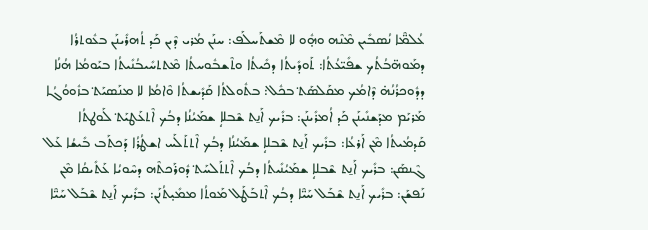ܥܳܠܡ̈ܶܐ ܢܳܣܒܺܝܢ ܡܶܢܶܗ ܘܗ̣ܽܘ ܠܐ ܡܶܫܬܰܚܠܰܦ: ܚܢܰܢ ܡܳܪܝ ܕܶܝܢ ܟܰܕ ܬܳܗܪܺܝܢܰܢ ܒܥܽܘܬܪܳܐ ܕܡܰܘܗ̈ܒܳܬܳܟ ܫܦܺܝ̈ܥܳܬܳܐ: ܬܰܘܕܺܝܬܳܐ ܕܟܺܝܬܳܐ ܘܬܶܫܒܽܘܚܬܳܐ ܡܶܬܬܚܺܝܒܳܢܺܝܬܳܐ ܒܝܰܘܡܳܐ ܗܳܢܳܐ ܕܕܽܘܟܪܳܢܳܗ̇ ܕܶܐܡܳܟ ܡܩܰܠܣܰܬ݀ ܒܟܽܠ: ܒܬܽܘܠܬܳܐ ܩܰܕܺܝܫܬܳܐ ܘܶܐܡܳܐ ܠܐ ܡܢܰܣܝܰܬ݀ ܒܙܽܘܘܳܓܳܐ ܡܰܪܝܰܡ ܡܕܰܫܢܺܝܢܰܢ ܟܰܕ ܐܳܡܪܺܝܢܰܢ: ܒܪܺܝܟ ܐܰܢ̱ܬ ܫܶܒܠܐܴ ܫܡܰܝܳܢܳܐ ܕܒܳܟ ܐܶܬܥܰܛܝܰܬ݀ ܠܰܘܛܬܳܐ ܩܰܕܡܳܝܬܳܐ ܡܶܢ ܐܰܪܥܳܐ: ܒܪܺܝܟ ܐܰܢ̱ܬ ܫܶܒܠܐܴ ܫܡܰܝܳܢܳܐ ܕܒܳܟ ܐܶܬܬܰܠܰܚ ܐܫܛܳܪܳܐ ܕܰܟܬܰܒ ܒܺܝܫܳܐ ܥܰܠ ܓܶܢܣܰܢ: ܒܪܺܝܟ ܐܰܢ̱ܬ ܫܶܒܠܐܴ ܫܡܰܝܳܢܺܝܬܳܐ ܕܒܳܟ ܐܶܬܬܰܠܚܰܬ݀ ܕܽܘܪܰܟܬܶܗ ܕܚܶܘܝܳܐ ܥܰܬܺܝܩܳܐ ܡܶܢ ܢܰܦܫܰܢ: ܒܪܺܝܟ ܐܰܢ̱ܬ ܫܶܒܰܠ ܚܰܝ̈ܶܐ ܕܒܳܟ ܐܶܬܒܰܛܰܠ ܡܰܘܬܳܐ ܡܡܺܝ̣ܬܳܢܰܢ: ܒܪܺܝܟ ܐܰܢ̱ܬ ܫܶܒܰܠ ܚܰܝ̈ܶܐ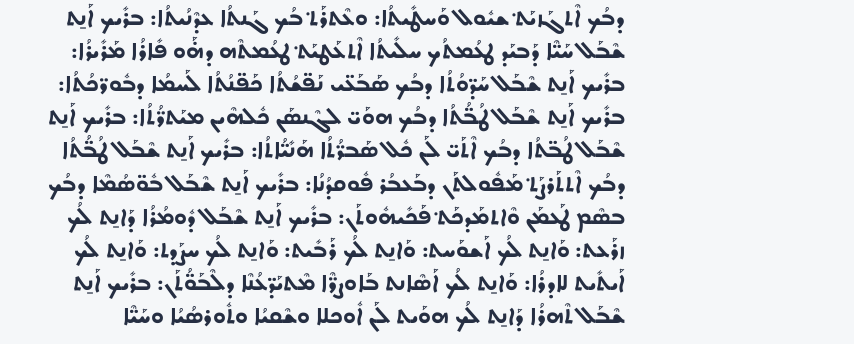ܕܒܳܟ ܐܶܬܓܰܙܝܰܬ݀ ܫܝܽܘܠ ܘܰܚܛܺܝܬܳܐ: ܘܥܶܬܪܰܬ݀ ܒܳܟ ܓܰܢܬܳܐ ܥܕܶܢܳܝܬܳܐ: ܒܪܺܝܟ ܐܰܢ̱ܬ ܫܶܒܰܠ ܚܰܝ̈ܶܐ ܕܰܒܝܰܕ ܛܥܳܡܬܳܟ ܚܠܺܝܬܳܐ ܐܶܬܥܰܛܝܰܬ݀ ܛܥܳܡܬܶܗ ܕܗ̇ܰܘ ܦܺܐܪܳܐ ܡܰܪܺܝܪܳܐ: ܒܪܺܝܟ ܐܰܢ̱ܬ ܫܶܒܰܠ ܚܰܕ̈ܘܳܬܳܐ ܕܒܳܟ ܣܰܒܰܥ̈ܝ ܢܰܦ̈ܫܳܬܳܐ ܟܰܦ̈ܢܳܬܳܐ ܠܰܚܡܳܐ ܕܒܽܘܪ̈ܟܳܬܳܐ: ܒܪܺܝܟ ܐܰܢ̱ܬ ܫܶܒܰܠ ܛܳܒ̈ܳܬܳܐ ܕܒܳܟ ܗܘܰܝ̈ ܠܓܶܢܣܰܢ ܟܽܠܗܶܝܢ ܡܝܰܬܪ̈ܳܬܳܐ: ܒܪܺܝܟ ܐܰܢ̱ܬ ܫܶܒܰܠ ܛܳܒ̈ܬܳܐ ܕܒܳܟ ܐܶܬܰܝ̈ ܠܰܢ ܟܽܠ ܣܰܒܪ̈ܳܬܳܐ ܗܰܢܺܝ̈ܳܐܬܳܐ: ܒܪܺܝܟ ܐܰܢ̱ܬ ܫܶܒܰܠ ܛܳܒ̈ܳܬܳܐ ܕܒܳܟ ܐܶܬܬܰܪܨܰܬ݀ ܡܰܦܽܘܠܬܰܢ ܕܒܰܥܒܳܪ ܦܽܘܩܕܳܢܳܐ: ܒܪܺܝܟ ܐܰܢ̱ܬ ܫܶܒܰܠ ܒܽܘ̈ܣܳܡܶܐ ܕܒܳܟ ܒܣܶܡ ܛܰܥܡܰܢ ܘܶܐܬܡܰܕܟܰܬ݀ ܦܰܟܺܝܗܽܘܬܰܢ: ܒܪܺܝܟ ܐܰܢ̱ܬ ܫܶܒܰܠ ܕܽܘܡܳܪܳܐ ܕܰܐܢ̱ܬ ܠܳܟ ܙܪܰܥܬ: ܘܰܐܢ̱ܬ ܠܳܟ ܐܰܫܘܰܚܬ: ܘܰܐܢ̱ܬ ܠܳܟ ܪܰܒܺܝܬ: ܘܰܐܢ̱ܬ ܠܳܟ ܚܨܰܕܬ: ܘܰܐܢ̱ܬ ܠܳܟ ܐܰܝܬܺܝܬ ܠܐܕܪܳܐ: ܘܰܐܢ̱ܬ ܠܳܟ ܐܰܣܶܐܢܬ ܒܰܐܘܨܪ̈ܶܐ ܡܶܬܝܰܕ̈ܥܳܢܶܐ ܕܠܶܒܰܘ̈ܳܬܰܢ: ܒܪܺܝܟ ܐܰܢ̱ܬ ܫܶܒܰܠ ܬܶܗܪܳܐ ܕܰܐܢ̱ܬ ܠܳܟ ܗܘܰܝܬ ܠܰܢ ܐܽܘܟܠܐ ܘܫܶܩܝܳܐ ܘܬܽܘܪܣܳܝܳܐ ܘܚܰܝ̈ܶܐ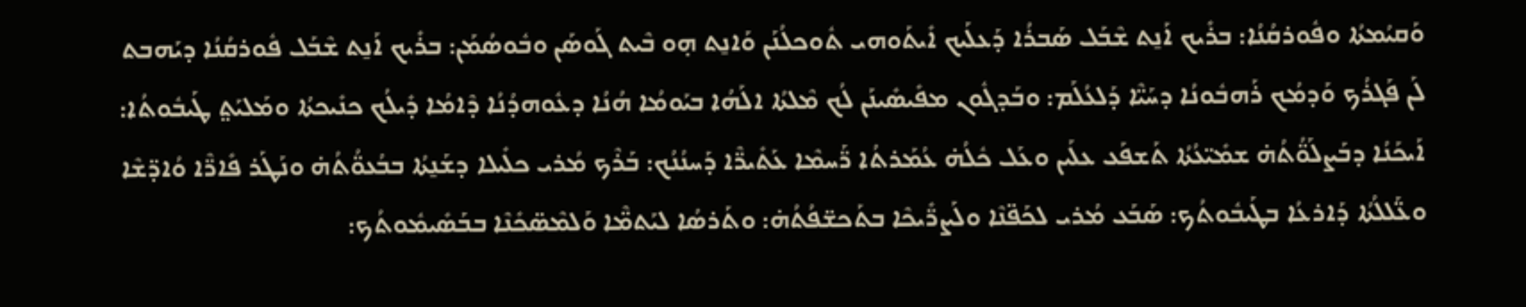ܘܰܩܝܳܡܬܳܐ ܘܦܽܘܪܩܳܢܳܐ: ܒܪܺܝܟ ܐܰܢ̱ܬ ܫܶܒܰܠ ܣܰܒܪܳܐ ܕܰܥܠܰܝܟ ܐܺܝܬܰܘܗܝ ܬܽܘܟܠܳܢܰܢ ܘܰܐܢ̱ܬ ܗ̣ܘ ܒܶܝܬ ܓܰܘܣܰܢ ܘܒܽܘܣܳܡܰܢ: ܒܪܺܝܟ ܐܰܢ̱ܬ ܫܶܒܰܠ ܦܽܘܪܩܳܢܳܐ ܕܝܰܗܒܬ ܠܰܢ ܦܰܓܪܳܟ ܘܰܕܡܳܟ ܪܰܗܒܽܘܢܳܐ ܕܚܰܝ̈ܶܐ ܕܰܠܥܳܠܰܡ: ܘܒܰܕܓܽܘܢ ܡܦܺܝܣܺܝܢܰܢ ܠܳܟ ܡܶܠܬܳܐ ܐܠܰܗܳܐ ܒܝܰܘܡܳܐ ܗܳܢܳܐ ܕܥܽܘܗܕܳܢܳܐ ܕܶܐܡܳܐ ܕܺܝܠܳܟ ܟܢܺܝܟܬܳܐ ܘܡܰܠܝܰܬ݀ ܛܰܝܒܽܘܬܳܐ: ܐܰܝܟܰܢܳܐ ܕܒܰܨܠܰܘ̈ܳܬܳܗ̇ ܫܡܺܝ̈ܥܳܬܳܐ ܬܰܫܦܰܥ ܥܠܰܝܢ ܘܥܰܠ ܟܽܠܳܗ̇ ܥܳܡܰܪܬܳܐ ܪ̈ܰܚܡܶܐ ܥܰܬܺܝܪ̈ܶܐ ܕܰܚܢܳܢܳܟ: ܒܰܪܶܟ ܡܳܪܝ ܟܠܺܝܠܐ ܕܫܰܢ̱ܬܳܐ ܒܒܳܥܘ̈ܳܬܳܗ̇ ܘܢܰܛܰܪ ܦܺܐܪ̈ܶܐ ܘܳܐܕ̈ܫܶܐ ܘܥ̈ܰܠܠܳܬܳܐ ܕܰܐܪܥܳܐ ܒܛܰܝܒܽܘܬܳܟ: ܣܰܒܰܥ ܡܳܪܝ ܠܟܰܦ̈ܢܶܐ ܘܠܰܨܪ̈ܺܝܟܶܐ ܒܬܰܟܫ̈ܦܳܬܳܗ̇: ܘܬܰܪܣܳܐ ܠܝܰܬܡ̈ܶܐ ܘܰܠܡܶܣ̈ܟܺܢܶܐ ܒܒܰܣܺܝܡܽܘܬܳܟ: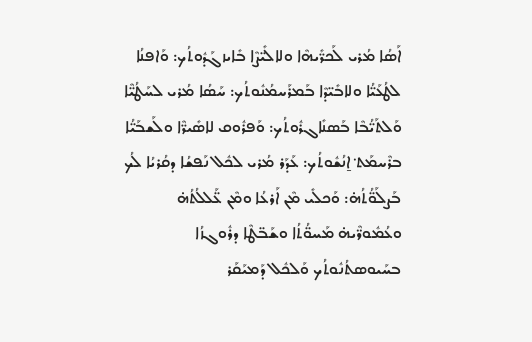ܐܰܣܳܐ ܡܳܪܝ ܠܰܟܪ̈ܺܝܗܶܐ ܘܠܐܠܺܝ̈ܨܶܐ ܒܺܐܝܙܓܰܕܽܘܬܳܟ: ܘܰܐܦܢܳܐ ܠܛܳܥܰܝ̈ܳܐ ܘܠܐܒܺܝ̈ܕܶܐ ܒܰܡܪܰܚܡܳܢܽܘܬܳܟ: ܚܰܣܳܐ ܡܳܪܝ ܠܚܰܛܳܝ̈ܶܐ ܘܰܠܬܰܝ̈ܳܒܶܐ ܒܰܣܢܺܐܓܪܽܘܬܳܟ: ܘܰܦܪܽܘܩ ܠܐܣܺܝܪ̈ܶܐ ܘܠܰܫܒܰܝ̈ܳܐ ܒܪܶܚܡܰܬ݀ ܐ̱ܢܳܫܽܘܬܳܟ: ܥܰܕܰܪ ܡܳܪܝ ܠܟܽܠ ܢܰܦܫܳܐ ܕܩܳܪܝܳܐ ܠܳܟ ܒܰܨܠܰܘ̈ܳܬܳܗ̇: ܘܰܟܠܺܝ ܡܶܢ ܐܰܪܥܳܐ ܘܡܶܢ ܥ̈ܰܠܠܳܬܳܗ̇ ܘܥܳܡܽܘܪ̈ܶܝܗ̇ ܡܰܚܘ̈ܳܬܳܐ ܘܫܰܒ̈ܛܶܐ ܕܪܽܘܓܙܳܐ ܒܚܰܝܘܣܬܳܢܽܘܬܳܟ ܘܰܠܟܽܠ ܕܰܡܝܰܩܰܪ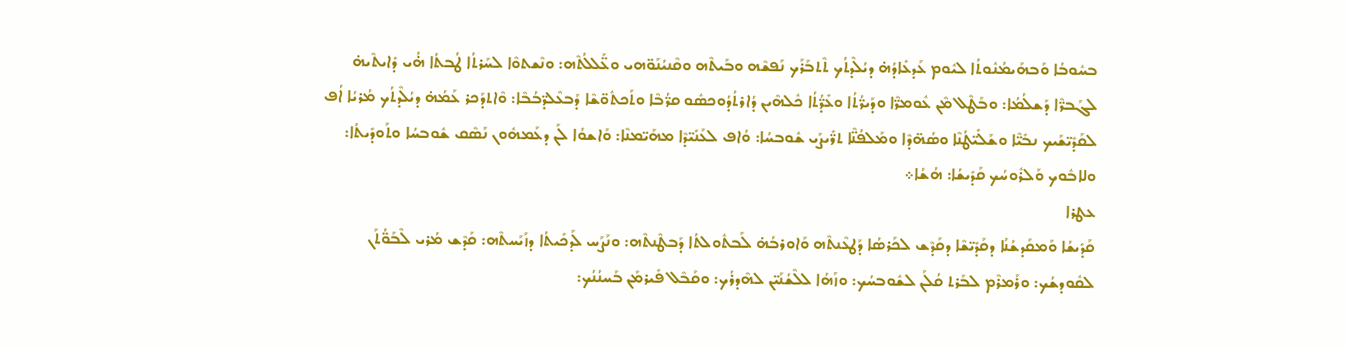ܒܚܽܘܒܳܐ ܘܰܒܗܰܝܡܳܢܽܘܬܳܐ ܠܝܽܘܡ ܥܰܕܥܺܐܕܳܗ̇ ܕܝܳܠܶܕܬܳܟ ܬܶܬܒܰܪܰܟ ܢܰܦܫܶܗ ܘܒܰܝܬܶܗ ܘܩܶܢܝܳܢܰܘ̈ܗܝ ܘܥ̈ܰܠܠܳܬܶܗ: ܘܢܶܫܬܘܶܐ ܠܚܰܪܬܳܐ ܛܳܒܬܳܐ ܗ̇ܳܝ ܕܺܐܝܬܶܝܗ̇ ܠܓܰܒܪ̈ܶܐ ܕܰܫܠܳܡܳܐ: ܘܒܰܛܶܠ ܡܶܢ ܥܽܘܡܪ̈ܶܐ ܘܕܰܝܪ̈ܳܬܳܐ ܘܥܺܕ̈ܳܬܳܐ ܟܽܠܗܶܝܢ ܕܳܐܪܬܳܕܳܘܟܣܽܘ ܩܪ̈ܳܒܶܐ ܘܬܰܟܬܽܘ̈ܫܶܐ ܕܰܒܥܶܠܕ̈ܒܳܒܶܐ: ܘܶܐܬܕܰܟܪ ܥܰܡܳܗ̇ ܕܝܳܠܶܕܬܳܟ ܡܳܪܝܳܐ ܐܳܦ ܠܩܰܕܺܝ̈ܫܰܝܟ ܢܒܺܝ̈ܶܐ ܘܫܰܠܺܝ̈ܛܳܢܶܐ ܘܣܳܗ̈ܕܶܐ ܘܡܰܠܦܳܢ̈ܶܐ ܬܪ̈ܺܝܨܰܝ ܫܽܘܒܚܳܐ: ܘܳܐܦ ܠܥܰܢܺܝ̈ܕܶܐ ܡܗܰܝ̈ܡܢܶܐ: ܘܰܐܫܘܳܐ ܠܰܢ ܕܥܰܡܗܽܘܢ ܢܰܣܶܩ ܫܽܘܒܚܳܐ ܘܬܰܘܕܺܝܬܳܐ: ܘܠܐܒܽܘܟ ܘܰܠܪܽܘܚܳܟ ܩܰܕܺܝܫܳܐ: ܗܳܫܳܐ܀
ܥܛܪܐ
ܩܰܕܺܝܫܳܐ ܘܰܡܩܰܕܫܳܢܳܐ ܕܩܰܕܺܝ̈ܫܶܐ ܕܩܰܕܶܫ ܠܟܰܪܣܳܐ ܕܰܛܥܶܢܬܶܗ ܘܰܐܘܪܒܳܗ̇ ܠܰܒܬܽܘܠܬܳܐ ܕܰܒܛܶܢܬܶܗ: ܘܢܰܨܰܚ ܠܰܕܟܺܝܬܳܐ ܕܙܰܝܰܚܬܶܗ: ܩܰܕܶܫ ܡܳܪܝ ܠܶܒܰܘ̈ܳܬܰܢ ܠܩܽܘܕܫܳܟ: ܘܪܰܡܪܶܡ ܠܒܰܪܬ ܩܳܠܰܢ ܠܫܽܘܒܚܳܟ: ܘܙܰܗܳܐ ܠܠܶܫܳܢܰܝ̈ܢ ܠܗܶܕܪܳܟ: ܘܩܰܒܶܠ ܦܺܝܪܡܰܢ ܒܰܚܢܳܢܳܟ: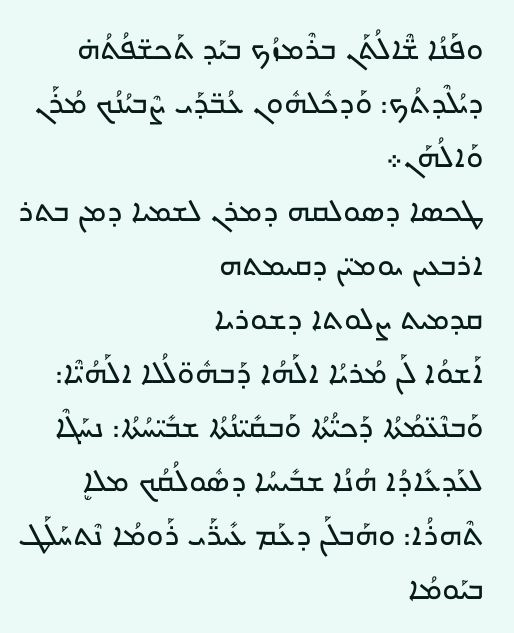ܘܦܰܢܳܐ ܫ̈ܶܐܠܳܬܰܢ ܒܪܶܡܙܳܟ ܒܝܰܕ ܬܰܟܫ̈ܦܳܬܳܗ̇ ܕܝܳܠܶܕܬܳܟ: ܘܰܕܟܽܠܗܽܘܢ ܥܳܒ̈ܕܰܝ ܨܶܒܝܳܢܳܟ ܡܳܪܰܢ ܘܰܐܠܳܗܰܢ܀
ܛܟܣܐ ܕܣܘܠܩܗ ܕܡܪܢ ܠܫܡܝܐ ܕܡܢ ܒܬܪ ܐܪܒܥܝܢ ܝܘܡܝ̈ܢ ܕܩܝܡܬܗ
ܩܕܡܝܬ ܨܠܘܬܐ ܕܫܘܪܝܐ
ܐܰܫܘܳܐ ܠܰܢ ܡܳܪܝܳܐ ܐܠܰܗܳܐ ܕܰܒܗܽܘ̈ܠܳܠܐ ܐܠܰܗܳܝ̈ܶܐ: ܘܰܒܢܶܥ̈ܡܳܬܳܐ ܕܰܟܝ̈ܳܬܳܐ ܘܰܒܩܺܝ̈ܢܳܬܳܐ ܫܒܺܝ̈ܚܳܬܳܐ: ܢܚܰܓܶܐ ܠܥܰܕܥܺܐܕܳܐ ܗܳܢܳܐ ܫܒܺܝܚܳܐ ܕܣܽܘܠܳܩܳܟ ܡܠܐܷ ܬܶܗܪܳܐ: ܘܗܰܒܠܰܢ ܕܥܰܡ ܥܺܝܪ̈ܰܝ ܪܰܘܡܳܐ ܢܶܬܚܰܠܰܛ ܒܝܰܘܡܳܐ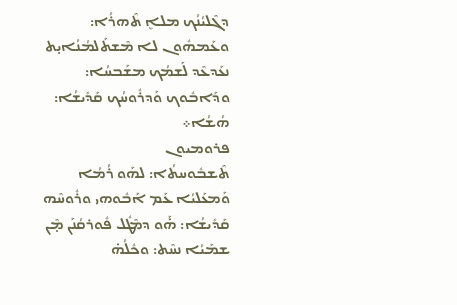ܕܓܶܠܝܳܢܳܟ ܡܠܐܷ ܬܶܗܪܳܐ: ܘܥܰܡܗܽܘܢ ܠܐ ܡܶܫܬܰܠܡܳܢܳܐܝ̣ܬ ܢܥܰܕܥܶܕ ܠܰܫܡܳܟ ܡܫܰܒܚܳܐ: ܘܕܰܐܒܽܘܟ ܘܰܕܪܽܘܚܳܟ ܩܰܕܺܝܫܳܐ: ܗܳܫܳܐ܀
ܦܪܘܡܝܘܢ
ܬܶܫܒܽܘܚܬܳܐ: ܠܗܰܘ ܪܳܡܳܐ ܘܰܡܥܰܠܝܳܐ ܥܰܡ ܐܰܒܽܘܗܝ ܘܪܽܘܚܶܗ ܩܰܕܺܝܫܳܐ: ܗ̇ܰܘ ܕܡܶܛܽܠ ܦܽܘܪܩܳܢܰܢ ܡ̣ܶܢ ܫܡܰܝܳܐ ܢܚܶܬ: ܘܟܽܠܳܗ̇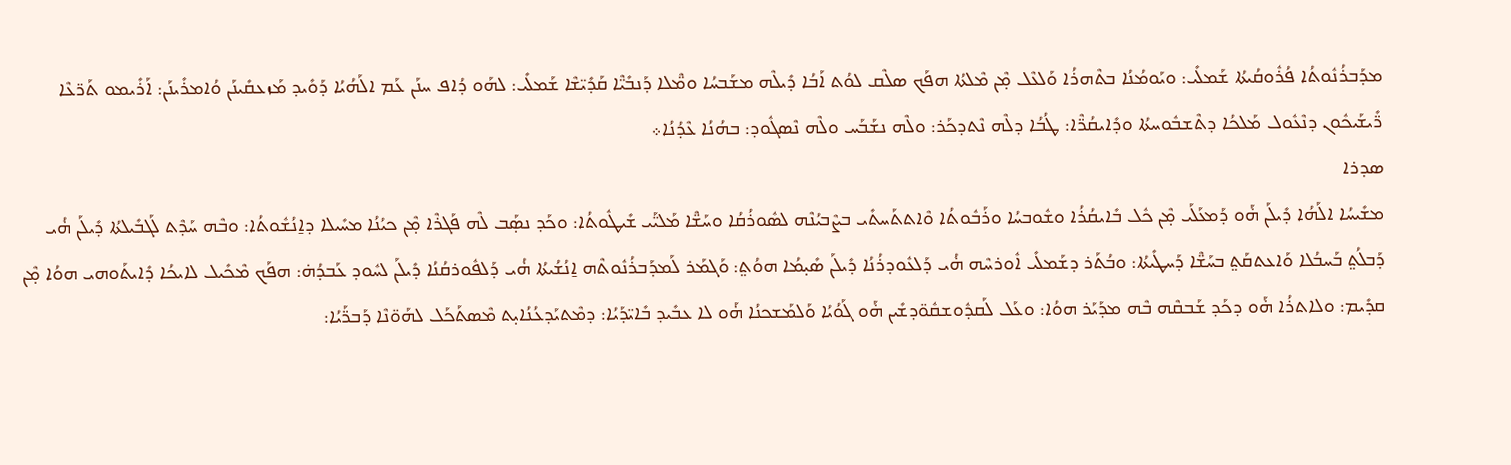ܡܕܰܒܪܳܢܽܘܬܳܐ ܦܳܪܽܘܩܳܝܬܳܐ ܫܰܡܠܺܝ: ܘܝܰܘܡܳܢܳܐ ܒܬܶܗܪܳܐ ܘܰܠܥܶܠ ܡ̣ܶܢ ܡܶܠܬܳܐ ܗܦܰܟ ܣܠܶܩ ܠܘܳܬ ܐܰܒܳܐ ܕܺܝܠܶܗ ܡܫܰܒܚܳܐ ܘܡ̈ܶܠܐ ܕܰܢܒܺܝ̈ܶܐ ܩܰܕܺܝ̈ܫܶܐ ܫܰܡܠܺܝ: ܠܗܰܘ ܕܳܐܦ ܚܢܰܢ ܥܰܡ ܐܠܰܗܳܝܳܐ ܕܰܘܺܝܕ ܡܰܙܥܩܺܝܢܰܢ ܘܳܐܡܪܺܝܢܰܢ: ܐܰܪܺܝܡܘ ܬܰܪ̈ܥܶܐ ܪ̈ܺܝܫܰܝܟܽܘܢ ܕܢܶܥܽܘܠ ܡܰܠܟܳܐ ܕܬܶܫܒܽܘܚܬܳܐ ܘܕܺܐܝܩܳܪ̈ܶܐ: ܛܳܒܳܐ ܕܠܶܗ ܢܶܬܕܟܰܪ: ܘܠܶܗ ܢܫܰܒܰܚ ܘܠܶܗ ܢܶܣܓܽܘܕ: ܒܗܳܢܳܐ ܥܶܕܳܢܳܐ܀
ܣܕܪܐ
ܡܫܺܝܚܳܐ ܐܠܰܗܳܐ ܕܺܝܠܰܢ ܗ̇ܰܘ ܕܰܡܥܰܠܰܝ ܡ̣ܶܢ ܟܽܠ ܒܺܐܝܩܳܪܳܐ ܘܫܽܘܒܚܳܐ ܘܪܰܒܽܘܬܳܐ ܘܶܐܬܬܰܚܬܺܝ ܒܨܶܒܝܳܢܶܗ ܠܣܽܘܪܳܩܳܐ ܘܚܰܫ̈ܶܐ ܡܰܠܝ̈ܰܝ ܫܺܝܛܽܘܬܳܐ: ܘܟܰܕ ܢܣ̣ܰܒ ܠܶܗ ܦܰܓܪܶܐ ܡ̣ܶܢ ܟܝܳܢܳܐ ܡܚܺܝܠܐ ܕܐ̱ܢܳܫܽܘܬܳܐ: ܘܒܶܗ ܚܰܕܶܬ ܠܰܓܒܺܝܠܬܳܐ ܕܺܝܠܰܢ ܗ̇ܳܝ ܕܰܒܠܳܬ݀ ܒܰܚܒܳܠܐ ܘܰܐܥܬܩܰܬ݀ ܒܚܰܫ̈ܶܐ ܕܰܚܛܺܝܬܳܐ: ܘܒܳܬܰܪ ܕܫܰܡܠܺܝ ܐܽܘܪܚܶܗ ܗ̇ܳܝ ܕܰܠܥܽܘܕܪܳܢܳܐ ܕܺܝܠܰܢ ܣܺܝ̣ܡܳܐ ܗܘܳܬ݀: ܘܰܓܡܰܪ ܠܰܡܕܰܒܪܳܢܽܘܬܶܗ ܐ̱ܢܳܫܳܝܬܳܐ ܗ̇ܳܝ ܕܰܠܦܽܘܪܩܳܢܳܐ ܕܺܝܠܰܢ ܠܚܽܘܕ ܥܰܒܕܳܗ̇: ܗܦܰܟ ܡܶܟܺܝܠ ܠܐܝܟܳܐ ܕܺܐܝܬܰܘܗܝ ܗܘܳܐ ܡ̣ܶܢ ܩܕܺܝܡ: ܘܠܐܬܪܳܐ ܗ̇ܰܘ ܕܟܰܕ ܫܰܒܩܶܗ ܒܶܗ ܡܕܰܝܰܪ ܗܘܳܐ: ܘܥܰܠ ܠܰܩܕܽܘܫܩܽܘ̈ܕܫܺܝܢ ܗ̇ܰܘ ܓܰܘܳܝܳܐ ܘܰܠܡܰܫܟܢܳܐ ܗ̇ܰܘ ܠܐ ܥܒܺܝܕ ܒܺܐܝ̈ܕܰܝܳܐ: ܕܡܶܬܝܰܕܥܳܢܳܐܝ̣ܬ ܡܶܣܬܰܟܰܠ ܠܗܰܘ̈ܢܶܐ ܕܰܒܪ̈ܰܝܳܐ: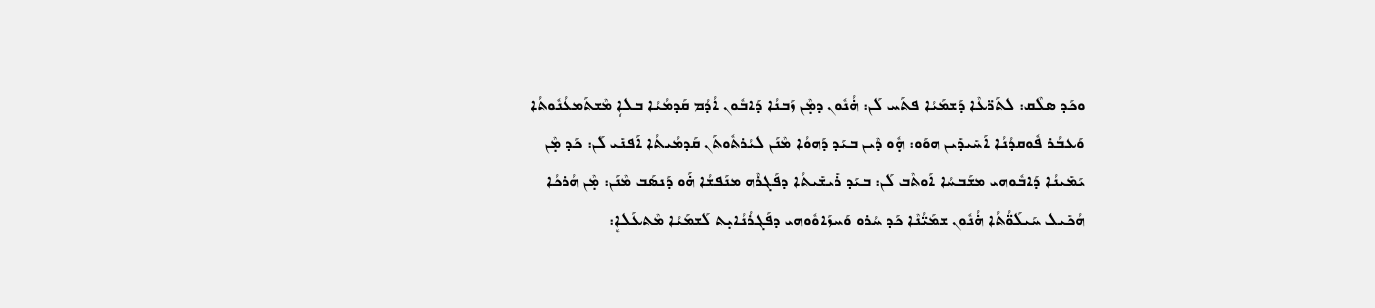ܘܟܰܕ ܣܠܶܩ: ܠܬܰܪ̈ܥܶܐ ܕܰܫܡܰܝܳܐ ܦܬܰܚ ܠܰܢ: ܗ̇ܳܢܽܘܢ ܕܡ̣ܶܢ ܙܰܒܢܳܐ ܕܰܐܒܽܘܢ ܐܳܕܳܡ ܩܰܕܡܳܝܳܐ ܒܠܐܴ ܡܶܫܬܰܡܥܳܢܽܘܬܳܐ ܘܰܥܒܳܪ ܦܽܘܩܕܳܢܳܐ ܐܰܚܺܝܕܺܝܢ ܗܘܰܘ: ܗ̣ܽܘ ܕܶܝܢ ܒܝܰܕ ܕܰܗܘܳܐ ܡܶܢܰܢ ܠܝܳܪܬܽܘܬܰܢ ܩܰܕܡܳܝܬܳܐ ܐܰܦܢܺܝ ܠܰܢ: ܟܰܕ ܡ̣ܶܢ ܝܰܡܺܝܢܳܐ ܕܰܐܒܽܘܗܝ ܡܫܰܒܚܳܐ ܐܰܘܬܶܒ ܠܰܢ: ܒܝܰܕ ܪܺܝܫܺܝܬܳܐ ܕܦܰܓܪܶܗ ܡܢܰܦܫܳܐ ܗ̇ܰܘ ܕܰܢܣܰܒ ܡܶܢܰܢ: ܡ̣ܶܢ ܗܳܪܟܳܐ ܗܳܟܺܝܠ ܚܰܝܠܰܘ̈ܳܬܳܐ ܗ̇ܳܢܽܘܢ ܫܡܰܝ̈ܳܢܶܐ ܟܰܕ ܚܳܪܘ ܘܰܚܙܰܐܘܽܘܗܝ ܕܦܰܓܪܳܢܳܐܝ̣ܬ ܠܰܫܡܰܝܳܐ ܡܶܬܥܰܠܐܷ: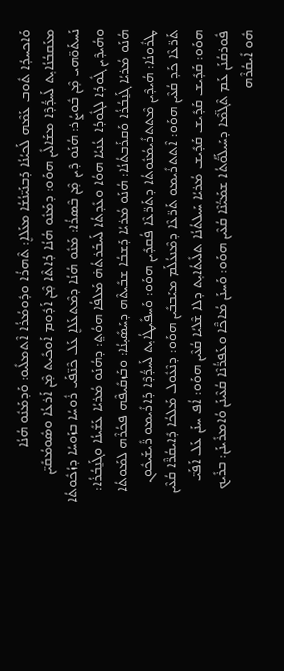ܘܰܐܟܚܕܳܐ ܬܽܘܒ ܥܰܡܶܗ ܠܰܟܝܳܢܳܐ ܕܰܒܢܰܝ̈ܢܳܫܳܐ ܡܥܰܠܐܷ: ܬܶܗܪܳܐ ܘܕܽܘܡܳܪܳܐ ܐܶܬܡܠܺܝܘ: ܘܰܕܡܰܢܽܘ ܗܳܢܳܐ ܡܥܰܩܒܳܢܳܐܝ̣ܬ ܠܰܚܕ̈ܳܕܶܐ ܡܫܰܐܠܺܝܢ ܗܘܰܘ: ܕܡܰܢܽܘ ܗܳܢܳܐ ܕܳܐܬܶܐ ܡ̣ܶܢ ܐܰܕܽܘܡ ܐܰܘܟܺܝܬ ܡ̣ܶܢ ܐܰܪܥܳܐ ܘܣܽܘܡܳܩܺܝ̈ܢ ܢܰܚܬܰܘ̈ܗܝ ܡ̣ܶܢ ܒܽܘܨܳܪ: ܗܳܢܰܘ ܕܶܝܢ ܡ̣ܶܢ ܒܶܣܪܳܐ: ܡܰܢܽܘ ܗܳܢܳܐ ܕܡܶܬܥܰܠܐܷ ܥܰܠ ܟܶܢ̈ܦܰܝ ܪܽܘܚܳܐ ܒܙܰܘܚܳܐ ܕܙܳܟܽܘܬܳܐ ܘܗܳܝܕܶܝܢ ܓܽܘܕܳܐ ܠܓܽܘܕܳܐ ܥܳܢܝܳܐ ܗܘܳܐ ܘܥܺܕܬܳܐ ܠܰܚܒܰܪܬܳܗ̇ ܡܰܠܦܳܐ ܗܘܳܬ݀: ܕܗܳܢܰܘ ܡܳܪܝܳܐ ܥܰܫܺܝܢܳܐ ܘܓܰܢ̱ܒܳܪܳܐ: ܗܳܢܰܘ ܡܳܪܝܳܐ ܓܰܢ̱ܒܳܪܳܐ ܘܰܩܪܰܒܬܳܢܳܐ: ܗܳܢܰܘ ܡܳܪܝܳܐ ܕܰܫܒܳܐ ܫܒܺܝܬܶܗ ܕܚܰܣܺܝ̣ܢܳܐ: ܘܒܰܙܩܺܝܦܶܗ ܦܟܳܪܶܗ ܠܡܰܘܬܳܐ ܛܪܽܘܢܳܐ: ܗܳܝܕܶܝܢ ܡܶܬܬܪܺܝܡܳܢܽܘܬܳܐ ܕܬܰܪ̈ܥܶܐ ܦܳܩܕܺܝܢ ܗܘܰܘ: ܘܰܚܦܺܝܛܳܐܝ̣ܬ ܠܰܚܕ̈ܳܕܶܐ ܕܰܐܪܺܝܡܘ ܪ̈ܺܝܫܰܝܟܽܘܢ ܬܰܪ̈ܥܶܐ ܟܰܕ ܩܳܥܶܝܢ ܗܘܰܘ: ܐܶܬܬܪܺܝܡܘ ܬܰܪ̈ܥܶܐ ܕܡܶܢܥܳܠܰܡ ܡܝܰܒܒܺܝܢ ܗܘܰܘ: ܕܢܶܥܽܘܠ ܡܰܠܟܳܐ ܕܺܐܝܩܳܪ̈ܶܐ ܩܳܥܶܝܢ ܗܘܰܘ: ܩܰܕܺܝܫ ܩܰܕܺܝܫ ܩܰܕܺܝܫ ܡܳܪܝܳܐ ܚܰܝܠܬܳܢܳܐ ܬܠܺܝܬܳܐܝ̣ܬ ܕܠܐ ܫܶܠܝܳܐ ܩܳܥܶܝܢ ܗܘܰܘ: ܐܳܦ ܚܢܰܢ ܥܰܠ ܐܰܦܰܝ̈ ܦܽܘܪܩܳܢܰܢ ܥܰܡ ܬܶܓ̈ܡܶܐ ܕܚܰܝܠܰܘ̈ܳܬܳܐ ܫܡܰܝ̈ܳܢܶܐ ܩܳܥܶܝܢ ܗܘܰܘ: ܘܰܚܢܰܢ ܡܳܐܟ̈ܶܐ ܘܥܰܦܪ̈ܳܢܶܐ ܩܳܥܶܝܢܰܢ ܘܳܐܡܪܺܝܢܰܢ: ܒܪܺܝܟ ܗܽܘ ܐܺܝܩܳܪܶܗ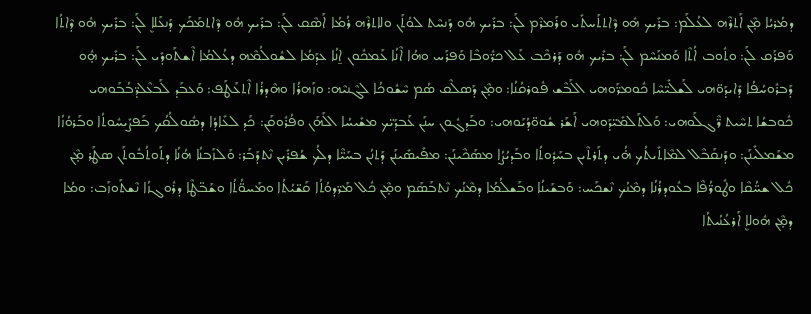ܕܡܳܪܝܳܐ ܡ̣ܶܢ ܐܰܬܪܶܗ ܠܥܳܠܰܡ: ܒܪܺܝܟ ܗܽܘ ܕܶܐܬܬܰܚܬܺܝ ܘܪܰܡܪܶܡ ܠܰܢ: ܒܪܺܝܟ ܗܽܘ ܕܰܢܚܶܬ ܠܘܳܬܰܢ ܘܠܐܬܪܶܗ ܪܳܡܳܐ ܐܰܣܶܩ ܠܰܢ: ܒܪܺܝܟ ܗܽܘ ܕܶܐܬܡܰܟܰܟ ܕܰܢܥܰܠܐܷ ܠܰܢ: ܒܪܺܝܟ ܗܽܘ ܕܶܐܬܳܐ ܘܰܦܪܰܩ ܠܰܢ: ܘܬܽܘܒ ܐܳܬܶܐ ܘܰܡܢܰܚܶܡ ܠܰܢ: ܒܪܺܝܟ ܗܽܘ ܕܰܪܟܶܒ ܥܰܠ ܟܪ̈ܽܘܒܶܐ ܘܰܦܪܰܚ ܘܗܳܐ ܐܶܢܳܐ ܥܰܡܟܽܘܢ ܐ̱ܢܳܐ ܥܕܰܡܳܐ ܠܫܽܘܠܳܡܶܗ ܕܥܳܠܡܳܐ ܐܶܫܬܰܘܕܺܝ ܠܰܢ: ܒܪܺܝܟ ܗ̣ܽܘ ܕܰܒܪܽܘܚܳܦܳܐ ܕܺܐܝܕܰܘ̈ܗܝ ܠܰܫܠܺܝ̈ܚܶܐ ܟܽܘܡܪ̈ܰܘܗܝ ܐܠܰܒܶܫ ܦܽܘܪܩܳܢܳܐ: ܘܡ̣ܶܢ ܕܰܣܠܶܩ ܣܳܡ ܚܶܫܽܘܟܳܐ ܠܓܶܢܝܶܗ: ܘܙܰܗܪܳܐ ܘܗܶܕܪܳܐ ܐܶܬܥܰܛܰܦ: ܘܰܥܒܰܕ ܠܰܒܥܶܠܕ̈ܒܳܒܰܘܗܝ ܟܽܘܒܫܳܐ ܬܚܶܝܬ ܪ̈ܶܓܠܰܘܗܝ: ܘܰܠܬܰܠܡܺܝ̈ܕܰܘܗܝ ܐܰܫܰܪ ܫܽܘܘ̈ܕܳܝܰܘܗܝ: ܘܒܰܕܓܽܘܢ ܚܢܰܢ ܥܰܒܕܰܝ̈ܟ ܡܫܺܝܚܳܐ ܐܠܰܗܰܢ ܘܦܳܪܽܘܩܰܢ: ܟܰܕ ܠܥܺܐܕܳܐ ܕܣܽܘܠܳܩܳܟ ܒܰܦܨܺܝܚܽܘܬܳܐ ܘܒܰܪܘܳܙܳܐ ܡܫܰܡܠܺܝܢܰܢ: ܘܕܰܢܩܰܒܶܠ ܠܡܶܐܬܺܝܬܳܟ ܗ̇ܳܝ ܕܬܰܪܬܶܝܢ ܒܚܰܕܽܘܬܳܐ ܘܒܰܕܝܳܨܳܐ ܡܣܰܟܶܝܢܰܢ: ܡܦܺܝܣܺܝܢܰܢ ܕܰܬܢܳܢ ܒܚܰܝ̈ܶܐ ܕܠܳܟ ܫܳܦܪܺܝܢ ܢܶܬܕܰܒܰܪ: ܘܰܠܙܰܒܢܳܐ ܗܳܢܳܐ ܕܬܰܘܬܳܒܽܘܬܰܢ ܣܛܰܪ ܡ̣ܶܢ ܟܽܠ ܫܚ̈ܳܩܶܐ ܘܛܽܘܪ̈ܳܦܶܐ ܒܥܽܘܕܪܳܢܳܐ ܕܡܶܢܳܟ ܢܶܫܟܰܚ: ܘܰܒܫܰܝܢܳܐ ܘܒܰܫܠܳܡܳܐ ܕܡܶܢܳܟ ܢܶܬܒܰܣܰܡ ܘܡ̣ܶܢ ܟܽܠ ܡܰܪ̈ܕܘܳܬܳܐ ܩܰܫ̈ܝܳܬܳܐ ܘܡܰܚܘ̈ܳܬܳܐ ܘܫܰܒ̈ܛܶܐ ܕܪܽܘܓܙܳܐ ܢܶܫܬܰܘܙܰܒ: ܘܡܳܐ ܕܡ̣ܶܢ ܗܽܘܠܐܷ ܐܰܪܥܳܢܳܝܬܳܐ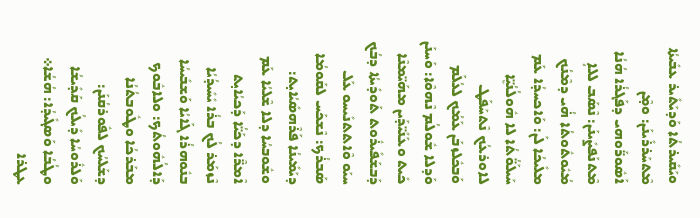ܘܝܰܩܺܝܪܬܳܐ ܘܰܕܝܰܬܺܝܪ ܥܒܺܝܬܳܐ ܡܶܬܚܰܪܪܺܝܢܰܢ: ܘܡ̣ܶܢ ܐܰܣܽܘܪ̈ܰܘܗܝ ܕܦܰܓܪܳܐ ܗܳܢܳܐ ܡܶܬܢܰܦܨܺܝܢܰܢ: ܢܶܣܰܒ ܠܠܐܴ ܡܳܝܽܘܬܽܘܬܳܐ ܗ̇ܳܝ ܕܡܶܢܳܟ ܡܠܺܝܟܳܐ ܠܰܢ: ܘܰܐܟܚܕܳܐ ܥܰܡ ܚܰܝܠܰܘ̈ܳܬܳܐ ܠܐ ܗܽܘܠܳܢܳܝܷ̈ܐ ܠܐܘܪܥܳܟ ܢܶܬܚܰܦܰܛ ܘܰܒܟܽܠܙܒܰܢ ܥܰܡܳܟ ܠܥܳܠܰܡ ܘܰܕܠܐ ܫܽܘܠܳܡ ܢܶܗܘܶܐ: ܘܰܚܢܰܢ ܟܺܝܬ ܘܥܰܢܺܝ̈ܕܰܝܢ ܡܗܰܝ̈ܡܢܶܐ ܕܰܒܫܰܦܺܝܪܽܘܬ ܬܰܘܕܺܝܬܳܐ ܕܒܳܟ ܚܝܰܘ ܘܶܐܬܬܢܺܝܚܘ ܥܰܠ ܣܰܒܪܳܟ: ܢܶܫܟܰܚ ܠܩܰܘܡܳܐ ܕܝܰܡܺܝܢܳܐ ܦܰܪܶܗܣܺܝܳܐܝ̣ܬ: ܘܫܽܘܒܚܳܐ ܕܠܐ ܫܶܠܝܳܐ ܥܰܡ ܐܶܡܪ̈ܶܐ ܕܟܰܝ̈ܳܐ ܕܰܟܝܳܐܝ̣ܬ ܢܶܙܡܰܪ ܠܳܟ ܒܪܳܐ ܝܺܚܺܝܕܳܝܳܐ ܒܢܽܘܗܪܳܐ ܓܰܐܝܳܐ ܘܰܫܒܺܝܚܳܐ ܕܰܐܠܳܗܽܘܬܳܟ: ܘܠܐܒܽܘܟ ܡܒܰܪܟܳܐ ܘܛܽܘܒܬܳܢܳܐ ܕܫܰܠܚܳܟ ܠܦܽܘܪܩܳܢܰܢ: ܘܰܠܪܽܘܚܳܐ ܕܺܝܠܳܟ ܩܰܕܺܝܫܳܐ ܘܛܳܒܳܐ ܘܰܣܓܺܝܕܳܐ: ܗܳܫܳܐ܀
ܥܛܪܐ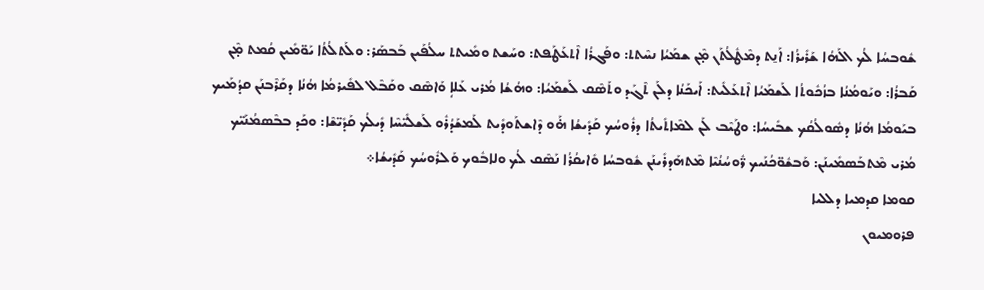ܫܽܘܒܚܳܐ ܠܳܟ ܐܠܰܗܳܐ ܫܰܪܺܝܪܳܐ: ܐܰܢ̱ܬ ܕܡܶܛܽܠܳܬܰܢ ܡ̣ܶܢ ܫܡܰܝܳܐ ܢܚܶܬܬ: ܘܦܰܓܪܳܐ ܐܶܬܥܰܛܰܦܬ: ܘܚܰܫܬ ܘܡܺܝܬܬ ܚܠܳܦܰܝܢ ܒܰܒܣܰܪ: ܘܠܰܬܠܳܬܳܐ ܝܰܘ̈ܡܺܝܢ ܩܳܡܬ ܡ̣ܶܢ ܩܰܒܪܳܐ: ܘܝܰܘܡܳܢܳܐ ܒܙܳܟܽܘܬܳܐ ܠܰܫܡܰܝܳܐ ܐܶܬܥܰܠܺܝܬ: ܐܰܝܟܰܢܳܐ ܕܠܰܢ ܬܶܓܰܕ ܘܬܰܣܶܩ ܠܰܫܡܰܝܳܐ: ܘܗܳܫܳܐ ܡܳܪܝ ܥܰܠܐܴ ܘܰܐܣܶܩ ܘܩܰܒܶܠ ܠܦܺܝܪܡܳܐ ܗܳܢܳܐ ܕܩܰܪܶܒܢܰܢ ܩܕܳܡܰܝܟ ܒܝܰܘܡܳܐ ܗܳܢܳܐ ܕܣܽܘܠܳܩܳܟ ܫܒܺܝܚܳܐ: ܘܛܰܝܶܒ ܠܰܢ ܠܡܶܐܬܺܝܬܳܐ ܕܪܽܘܚܳܟ ܩܰܕܺܝܫܳܐ ܗ̇ܰܘ ܕܶܐܫܬܰܘܕܺܝܬ ܠܰܡܫܰܕܳܪܽܘ ܠܰܫܠܺܝ̈ܚܶܐ ܕܺܝܠܳܟ ܩܰܕܺܝ̈ܫܶܐ: ܘܟܰܕ ܒܒܶܣܡܳܢܰܝ̈ܟ ܡܳܪܝ ܡܶܬܒܰܣܡܺܝܢܰܢ: ܘܰܒܫܽܘ̈ܟܳܢܰܝܟ ܪ̈ܽܘܚܳܢܳܝܶܐ ܡܶܬܗܰܕܪܺܝܢܰܢ ܫܽܘܒܚܳܐ ܘܺܐܝܩܳܪܳܐ ܢܰܣܶܩ ܠܳܟ ܘܠܐܒܽܘܟ ܘܰܠܪܽܘܚܳܟ ܩܰܕܺܝܫܳܐ܀
ܩܘܡܐ ܩܕܡܝܐ ܕܠܠܝܐ
ܦܪܘܡܝܘܢ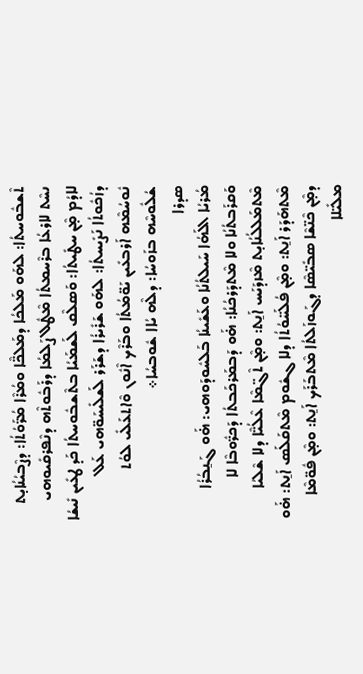ܬܶܫܒܽܘܚܬܳܐ: ܠܗܰܘ ܡܰܠܟܳܐ ܕܡܰܠܟ̈ܶܐ ܘܡܳܪܶܐ ܡܳܪ̈ܰܘܳܬܳܐ: ܕܨܶܒܝܳܢܳܐܝ̣ܬ ܢܚܶܬ ܠܐܪܥܳܐ ܒܪܶܚܡܬܳܐ ܡܶܛܽܠ ܨܰܠܡܳܐ ܕܪܰܒܽܘܬܶܗ ܕܢܶܦܪܩܺܝܘܗܝ ܠܐܕܳܡ ܡ̣ܶܢ ܚܛܺܝܬܳܐ: ܘܰܣܠܶܩ ܠܰܫܡܰܝܳܐ ܒܬܶܫܒܽܘܚܬܳܐ ܟܰܕ ܛܥܺܝܢ ܢܺܝܫܳܐ ܕܙܳܟܽܘܬܳܐ ܢܰܨܺܝܚܬܳܐ: ܠܗܰܘ ܫܰܪܺܝܪܳܐ ܕܫܰܪܰܪ ܠܰܫܠܺܝܚܰܘ̈ܗܝ ܥܰܠ ܢܽܘܚܳܡܶܗ ܐܰܪܒܥܺܝܢ ܝܰܘ̈ܡܳܬܳܐ ܘܒܰܪܶܟ ܐܶܢܽܘܢ ܘܶܐܬܥܰܠܺܝ ܠܘܳܬ ܫܳܠܽܘܚܶܗ ܒܙܰܘܚܳܐ: ܕܠܶܗ ܝܳܐܐ ܫܽܘܒܚܳܐ܀
ܣܕܪܐ
ܡܳܪܝܳܐ ܐܠܰܗܳܐ ܚܰܝܠܬܳܢܳܐ ܘܥܰܫܺܝܢܳܐ ܒܰܠܚܽܘܕܰܘܗܝ: ܗ̇ܰܘ ܓܰܢ̱ܒܳܪܳܐ ܘܰܩܪܰܒܬܳܢܳܐ ܘܠܐ ܡܶܬܕܰܪܟܳܢܳܐ: ܗ̇ܰܘ ܕܰܒܡܰܪܟܰܒܬܳܐ ܕܰܟܪ̈ܽܘܒܶܐ ܠܐ ܡܶܬܡܰܠܠܳܢܳܐܝ̣ܬ ܡܶܙܕܰܝܰܚ ܐܰܢ̱ܬ: ܘܡ̣ܶܢ ܬܶܓ̈ܡܶܐ ܥܶܠܳܝ̈ܶܐ ܕܠܐ ܫܶܠܝܳܐ ܡܶܬܗܰܕܰܪ ܐܰܢ̱ܬ: ܘܡ̣ܶܢ ܦܳܠܰܚ̈ܘܳܬܳܐ ܕܠܐ ܓܫܽܘܡ ܡܶܬܩܰܠܰܣ ܐܰܢ̱ܬ: ܗ̇ܰܘ ܕܡ̣ܶܢ ܟܶܢ̈ܫܶܐ ܣܒܺܝ̈ܣܶܐ ܕܓܰܘܙܰܠܬܳܐ ܡܶܬܒܰܪܰܟ ܐܰܢ̱ܬ: ܘܡ̣ܶܢ ܦܽܘ̈ܡܶܐ ܡܠܺܝ̈ܠܐ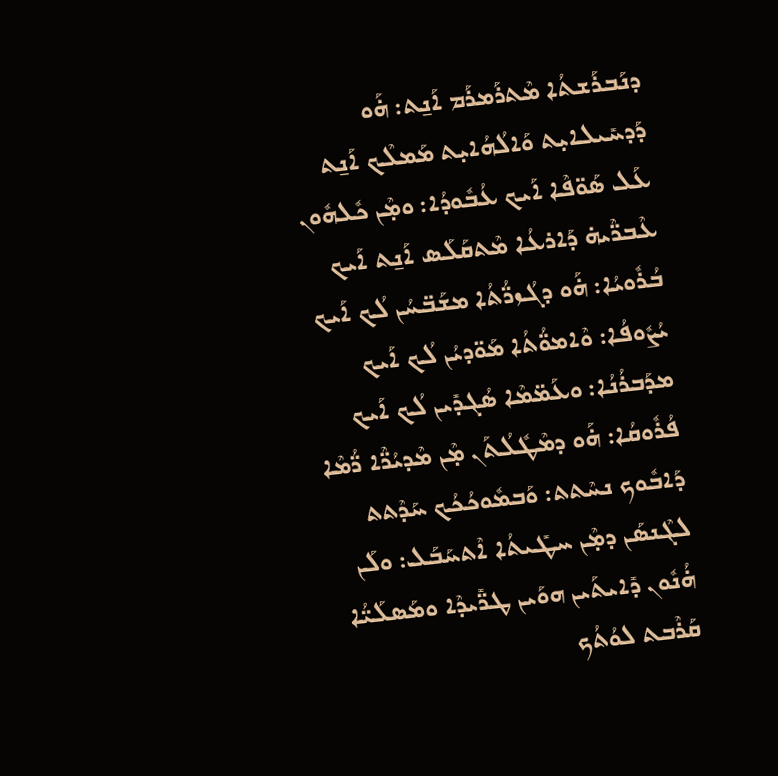ܕܢܰܒܪܰܫܬܳܐ ܡܶܬܪܰܡܪܰܡ ܐܰܢ̱ܬ: ܗ̇ܰܘ ܕܰܕܚܺܝܠܐܝ̣ܬ ܘܰܐܠܳܗܳܐܝ̣ܬ ܡܰܡܠܶܟ ܐܰܢ̱ܬ ܥܰܠ ܣܰܘ̈ܦܶܐ ܐܰܝܟ ܥܳܒܽܘܕܳܐ: ܘܡ̣ܶܢ ܟܽܠܗܽܘܢ ܥܶܒܪ̈ܶܝܗ̇ ܕܰܐܪܥܳܐ ܡܶܬܩܰܠܰܣ ܐܰܢ̱ܬ ܐܰܝܟ ܒܳܪܽܘܝܳܐ: ܗ̇ܰܘ ܕܓܳܙܪ̈ܳܬܳܐ ܡܫܰܒ̈ܚܳܢ ܠܳܟ ܐܰܝܟ ܝܳܨܽܘܦܳܐ: ܘܶܐܡܘ̈ܳܬܳܐ ܡܰܘ̈ܕܝܳܢ ܠܳܟ ܐܰܝܟ ܡܕܰܒܪܳܢܳܐ: ܘܥܰܡ̈ܡܶܐ ܣܳܓܕܺܝܢ ܠܳܟ ܐܰܝܟ ܦܳܪܽܘܩܳܐ: ܗ̇ܰܘ ܕܡܶܛܽܠܳܬܰܢ ܡ̣ܶܢ ܡܶܕܝܳܪ̈ܶܐ ܪ̈ܳܡܶܐ ܕܰܐܒܽܘܟ ܢܚܶܬܬ: ܘܰܒܡܽܘܟܳܟܳܟ ܚܰܕܶܬܬ ܠܓܶܢܣܰܢ ܕܡ̣ܶܢ ܚܛܺܝܬܳܐ ܐܶܬܚܰܒܰܠ: ܘܠܰܢ ܗ̇ܳܢܽܘܢ ܕܺܐܝܬܰܝܢ ܗܘܰܝܢ ܛܪ̈ܺܝܕܶܐ ܘܡܰܣܠܰܝ̈ܳܐ ܩܰܪܶܒܬ ܠܘܳܬܳܟ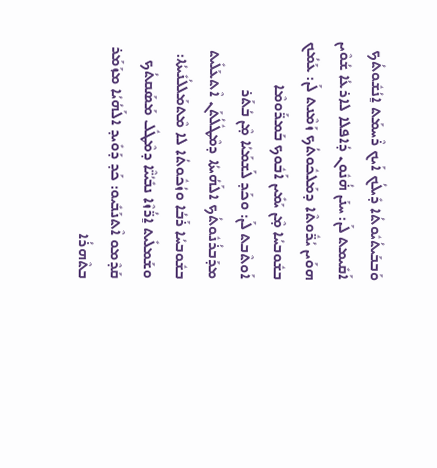ܘܰܒܒܰܝܬܳܝܽܘܬܳܐ ܕܺܝܠܳܟ ܐܰܝܟ ܪܶܚܡܰܬ ܐ̱ܢܳܫܽܘܬܳܟ ܐܰܩܺܝܡܬ ܠܰܢ: ܚܢܰܢ ܗ̇ܳܢܽܘܢ ܕܳܐܦܠܐ ܠܐܪܥܳܐ ܫܳܘܶܝܢ ܗܘܰܝܢ ܝܳܪ̈ܽܘܬܶܐ ܕܡܰܠܟܽܘܬܳܟ ܙܰܡܶܢܬ ܠܰܢ: ܥܰܡܳܟ ܒܫܽܘܒܚܳܐ ܡ̣ܶܢ ܝܰܡܺܝܢ ܐܰܒܽܘܟ ܒܰܡܪ̈ܰܘܡܶܐ ܐܰܘܬܶܒܬ ܠܰܢ: ܘܟܰܕ ܠܰܫܡܰܝܳܐ ܡ̣ܶܢ ܒܳܬܰܪ ܡܕܰܒܪܳܢܽܘܬܳܟ ܐܠܰܗܳܝܬܳܐ ܕܡܶܛܽܠܳܬܰܢ ܐܶܬܥܰܠܺܝܬ ܒܫܽܘܒܚܳܐ ܪܰܒܳܐ ܘܙܳܟܽܘܬܳܐ ܠܐ ܡܶܬܡܰܠܠܳܢܺܝܬܳܐ: ܘܫܰܡܠܺܝܬ ܐ̱ܪ̈ܳܙܶܐ ܢܒܺܝܳܝ̈ܶܐ ܕܡܶܛܽܠ ܡܰܣܰܩܬܳܟ ܩܰܕܶܡܘ ܐܶܬܢܰܒܺܝܘ: ܟܰܕ ܕܰܘܺܝܕ ܐܠܰܗܳܝܳܐ ܡܙܰܡܰܪ ܒܬܶܗܪܳܐ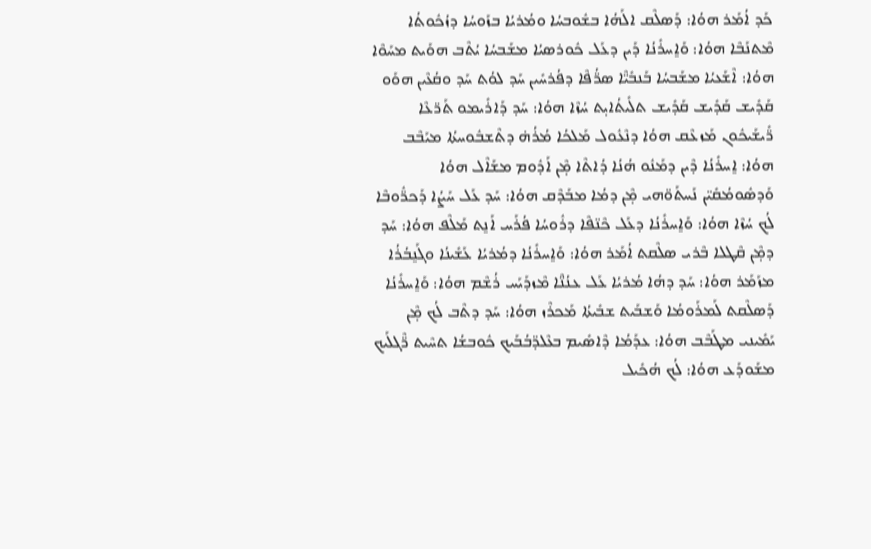ܟܰܕ ܐܳܡܰܪ ܗܘܳܐ: ܕܰܣܠܶܩ ܐܠܰܗܳܐ ܒܫܽܘܒܚܳܐ ܘܡܳܪܝܳܐ ܒܙܰܘܚܳܐ ܕܙܳܟܽܘܬܳܐ ܡܶܬܢܰܒܶܐ ܗܘܳܐ: ܘܰܐ̱ܚܪܺܢܳܐ ܕܰܝܢ ܕܥܰܠ ܟܽܘܪܣܝܳܐ ܡܫܰܒܚܳܐ ܝܳܬܶܒ ܗܘܰܝܬ ܡܚܰܘܶܐ ܗܘܳܐ: ܐܶܫܰܥܝܳܐ ܡܫܰܒܚܳܐ ܒܰܢܒܺܝ̈ܶܐ ܣܪ̈ܳܦܶܐ ܕܦܳܪܚܺܝܢ ܚܰܕ ܠܘܳܬ ܚܰܕ ܘܩܳܥܶܝܢ ܗܘܰܘ ܩܰܕܺܝܫ ܩܰܕܺܝܫ ܩܰܕܺܝܫ ܬܠܺܝܬܳܐܝ̣ܬ ܚܳܙܶܐ ܗܘܳܐ: ܚܰܕ ܕܰܐܪܺܝܡܘ ܬܰܪ̈ܥܶܐ ܪ̈ܺܝܫܰܝܟܽܘܢ ܡܰܙܥܶܩ ܗܘܳܐ ܕܢܶܥܽܘܠ ܡܰܠܟܳܐ ܡܳܪܳܗ̇ ܕܬܶܫܒܽܘܚܬܳܐ ܡܝܰܒܶܒ ܗܘܳܐ: ܐ̱ܚܪܺܢܳܐ ܕܶܝܢ ܕܡܰܢܽܘ ܗܳܢܳܐ ܕܳܐܬܶܐ ܡ̣ܶܢ ܐܰܕܽܘܡ ܡܫܰܐܶܠ ܗܘܳܐ ܘܰܕܣܽܘܡܳܩܺܝ̈ܢ ܢܰܚܬܰܘ̈ܗܝ ܡ̣ܶܢ ܕܡܳܐ ܡܒܰܕܶܩ ܗܘܳܐ: ܚܰܕ ܥܰܠ ܚܰܨܳܐ ܕܰܟܪ̈ܽܘܒܶܐ ܠܳܟ ܚܳܙܶܐ ܗܘܳܐ: ܘܰܐ̱ܚܪܺܢܳܐ ܕܥܰܠ ܟܶܢ̈ܦܶܐ ܕܪܽܘܚܳܐ ܦܳܪܰܚ ܐܰܢ̱ܬ ܡܰܠܶܦ ܗܘܳܐ: ܚܰܕ ܕܡ̣ܶܢ ܩܶܛܠܐ ܒܶܪܝ ܣܠܶܩܬ ܐܳܡܰܪ ܗܘܳܐ: ܘܰܐ̱ܚܪܺܢܳܐ ܕܡܳܪܝܳܐ ܥܰܫܺܝܢܳܐ ܘܓܰܢ̱ܒܳܪܳܐ ܡܙܰܡܰܪ ܗܘܳܐ: ܚܰܕ ܕܗܳܐ ܡܳܪܝܳܐ ܥܰܠ ܥܢܳܢ̈ܶܐ ܡܶܙܕܰܝܰܚ ܪܳܫܶܡ ܗܘܳܐ: ܘܰܐ̱ܚܪܺܢܳܐ ܕܰܣܠܶܩܬ ܠܰܡܪܰܘܡܳܐ ܘܰܫܒܰܝܬ ܫܒܺܝܬܳܐ ܡܰܟܪܶܙ ܗܘܳܐ: ܚܰܕ ܕܬܶܒ ܠܳܟ ܡ̣ܶܢ ܝܰܡܺܝܢܝ ܡܛܰܒܶܒ ܗܘܳܐ: ܥܕܰܡܳܐ ܕܶܐܣܺܝܡ ܒܥܶܠܕ̈ܒܳܒܰܝܟ ܟܽܘܒܫܳܐ ܬܚܶܝܬ ܪ̈ܶܓܠܰܝܟ ܡܫܰܘܕܰܥ ܗܘܳܐ: ܠܳܟ ܗܳܟܺܝܠ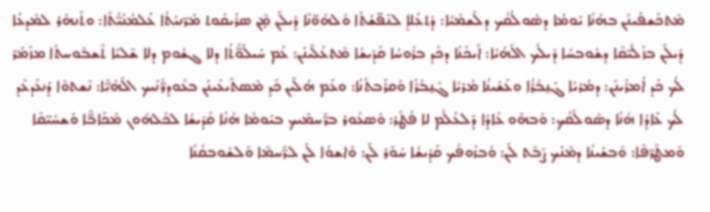ܡܶܬܟܰܫܦܺܝܢܰܢ ܒܗܳܢܳܐ ܝܰܘܡܳܐ ܕܣܽܘܠܳܩܳܟ ܕܠܰܫܡܰܝܳܐ: ܕܰܬܥܰܠܐܷ ܠܢܰܦ̈ܫܳܬܳܐ ܘܰܠܗܰܘ̈ܢܶܐ ܕܺܝܠܰܢ ܡ̣ܶܢ ܣܪܺܝܩܽܘܬ ܡܰܪ̈ܢܝܳܬܳܐ ܥܳܠܡܳܢܳܝ̈ܳܬܳܐ: ܘܬܰܢܗܰܪ ܠܡܰܕܥܳܐ ܕܺܝܠܰܢ ܒܙܰܠܺܝ̈ܩܶܐ ܕܫܽܘܒܚܳܐ ܕܺܝܠܳܟ ܐܠܰܗܳܝܳܐ: ܐܰܝܟܰܢܳܐ ܕܟܰܕ ܒܪܽܘܚܳܐ ܩܰܕܺܝܫܳܐ ܡܶܬܥܰܠܶܝܢܰܢ: ܥܰܡ ܚܰܝܠܰܘ̈ܳܬܳܐ ܕܠܐ ܓܫܽܘܡ ܕܠܐ ܫܶܠܝܳܐ ܬܶܫܒܽܘܚܬܳܐ ܡܙܰܡܰܪ ܠܳܟ ܟܰܕ ܐܳܡܪܺܝܢܰܢ: ܕܡܳܪܝܳܐ ܓܰܢ̱ܒܳܪܳܐ ܘܥܰܫܺܝܢܳܐ ܡܳܪܝܳܐ ܓܰܢ̱ܒܳܪܳܐ ܘܰܩܪܰܒܬܳܢܳܐ: ܘܥܰܡ ܗܳܠܶܝܢ ܟܰܕ ܡܶܣܬܰܝܥܺܝܢܰܢ ܒܥܽܘܕܪ̈ܳܢܰܝܟ ܐܠܰܗܳܝ̈ܶܐ: ܢܶܫܬܘܶܐ ܕܰܢܥܰܕܥܶܕ ܠܳܟ ܥܺܐܕܳܐ ܗܳܢܳܐ ܕܣܽܘܠܳܩܳܟ: ܘܰܒܗܰܘ ܥܺܐܕܳܐ ܕܰܠܥܳܠܰܡ ܠܐ ܦܳܛܰܪ: ܘܰܣܥܽܘܪ ܒܪ̈ܰܚܡܰܝܟ ܒܝܰܘܡܳܐ ܗܳܢܳܐ ܩܰܕܺܝܫܳܐ ܠܟܽܠܗܽܘܢ ܡܰܟܰܐܒ̈ܶܐ ܘܰܫܚܺܝ̈ܩܶܐ ܘܰܡܛܰܪ̈ܦܶܐ: ܘܰܒܫܰܝܢܳܐ ܕܡܶܢܳܟ ܨܰܒܶܬ ܠܰܢ: ܘܰܒܙܽܘܦܳܟ ܩܰܕܺܝܫܳܐ ܚܰܘܰܪ ܠܰܢ: ܘܰܐܫܘܳܐ ܠܰܢ ܠܪ̈ܰܚܡܶܐ ܘܰܠܫܽܘܒܩܳܢܳܐ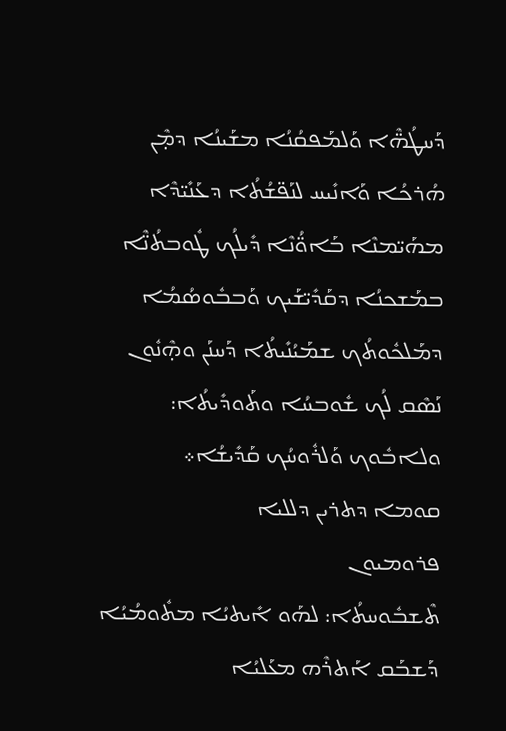ܕܰܚܛܳܗ̈ܶܐ ܘܰܠܡܰܦܩܳܢܳܐ ܡܫܰܝܢܳܐ ܕܡ̣ܶܢ ܗܳܪܟܳܐ ܘܰܐܢܺܝܚ ܠܢܰܦ̈ܫܳܬܳܐ ܕܥܰܢܺܝ̈ܕܶܐ ܡܗܰܝ̈ܡܢܶܐ ܒܰܐܘ̈ܳܢܶܐ ܕܺܝܠܳܟ ܛܽܘܒܬܳܢ̈ܶܐ ܒܡܰܫܟܢܳܐ ܕܩܰܕܺܝ̈ܫܰܝܟ ܘܰܒܒܽܘܣܳܡܳܐ ܕܡܰܠܟܽܘܬܳܟ ܫܡܰܝܳܢܺܝܬܳܐ ܕܰܚܢܰܢ ܘܗ̣ܶܢܽܘܢ ܢܰܣܶܩ ܠܳܟ ܫܽܘܒܚܳܐ ܘܬܰܘܕܺܝܬܳܐ: ܘܠܐܒܽܘܟ ܘܰܠܪܽܘܚܳܟ ܩܰܕܺܝܫܳܐ܀
ܩܘܡܐ ܕܬܪܝܢ ܕܠܠܝܐ
ܦܪܘܡܝܘܢ
ܬܶܫܒܽܘܚܬܳܐ: ܠܗܰܘ ܐܺܝܬܝܳܐ ܡܬܽܘܡܳܝܳܐ ܕܰܫܒܰܩ ܐܰܬܪܶܗ ܡܥܰܠܝܳܐ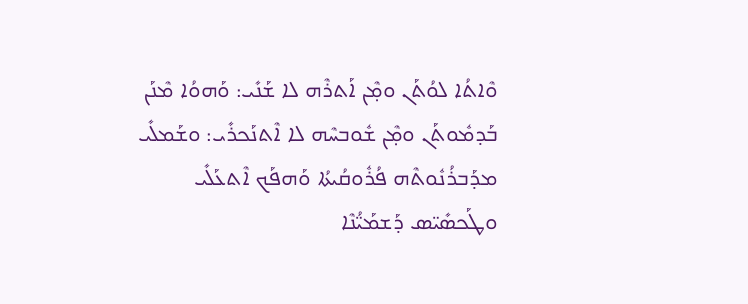ܘܶܐܬܳܐ ܠܘܳܬܰܢ ܘܡ̣ܶܢ ܐܰܬܪܶܗ ܠܐ ܫܰܢܺܝ: ܘܰܗܘܳܐ ܡܶܢܰܢ ܒܰܕܡܽܘܬܰܢ ܘܡ̣ܶܢ ܫܽܘܒܚܶܗ ܠܐ ܐܶܬܢܰܟܪܺܝ: ܘܫܰܡܠܺܝ ܡܕܰܒܪܳܢܽܘܬܶܗ ܦܳܪܽܘܩܳܝܬܳܐ ܘܰܗܦܰܟ ܐܶܬܥܰܠܺܝ ܘܛܰܟܣܺܝ̈ܣ ܕܰܫܡܰܝ̈ܳܢܶܐ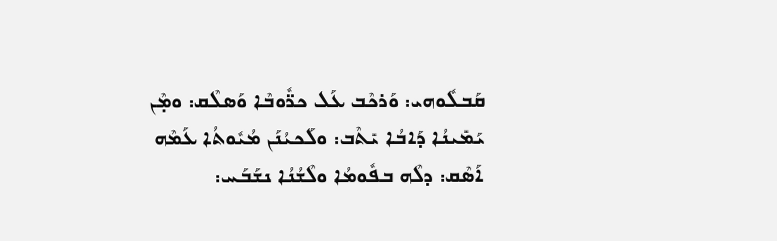ܩܰܒܠܽܘܗܝ: ܘܰܪܟܶܒ ܥܰܠ ܟܪ̈ܽܘܒܶܐ ܘܰܣܠܶܩ: ܘܡ̣ܶܢ ܝܰܡܺܝܢܳܐ ܕܰܐܒܳܐ ܝܺܬܶܒ: ܘܠܰܟܝܳܢܰܢ ܡܳܝܽܘܬܳܐ ܥܰܡܶܗ ܐܰܣܶܩ: ܕܠܶܗ ܒܦܽܘܡܳܐ ܘܠܶܫܳܢܳܐ ܢܫܰܒܰܚ: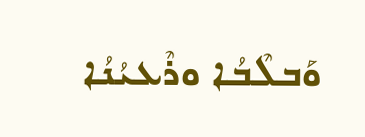ܘܰܒܠܶܒܳܐ ܘܪܶܥܝܳܢܳܐ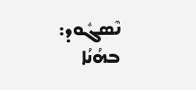ܢܶܣܓܽܘܕ: ܒܗܳܢܳܐ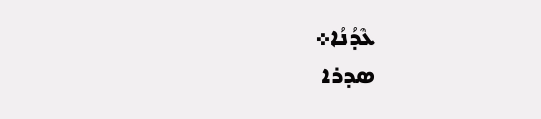ܥܶܕܳܢܳܐ܀
ܣܕܪܐ